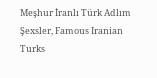Meşhur İranlı Türk Adlım Şexsler, Famous Iranian Turks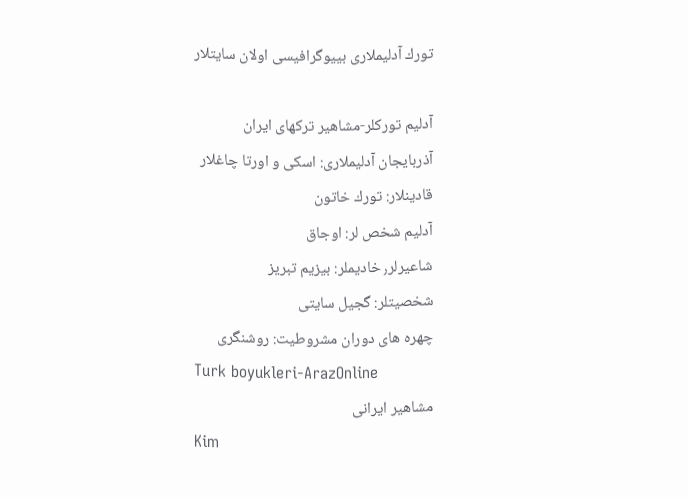تورك آدليملارى بييوگرافيسى اولان سايتلار

آدليم توركلر-مشاهير تركهاى ايران
آذربايجان آدليملارى: اسكى و اورتا چاغلار
قادينلار: تورك خاتون
آدليم شخص لر: اوجاق
شاعيرلر٫ خاديملر: بيزيم تبريز
شخصيتلر: گجيل سايتى
چهره هاى دوران مشروطيت: روشنگرى
Turk boyukleri-ArazOnline
مشاهير ايرانى
Kim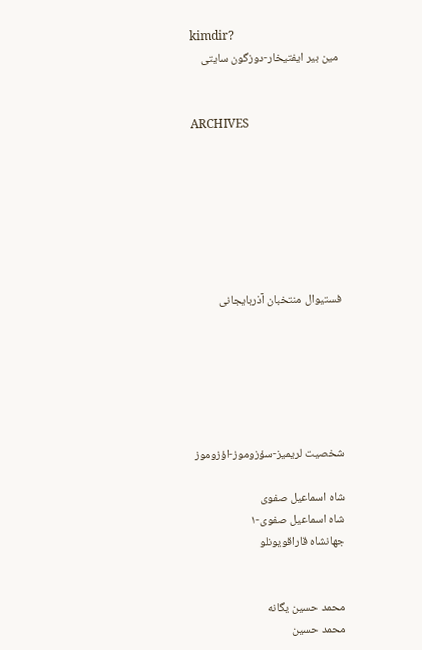kimdir?
مين بير ايفتيخار-دوزگون سايتى


ARCHIVES







فستيوال منتخبان آذربايجانى






شخصيت لريميز-سؤزوموز-اؤزوموز

شاه اسماعيل صفوى
شاه اسماعيل صفوى-١
جهانشاه قاراقويونلو


محمد حسين يگانه
محمد حسين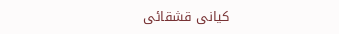كيانى قشقائى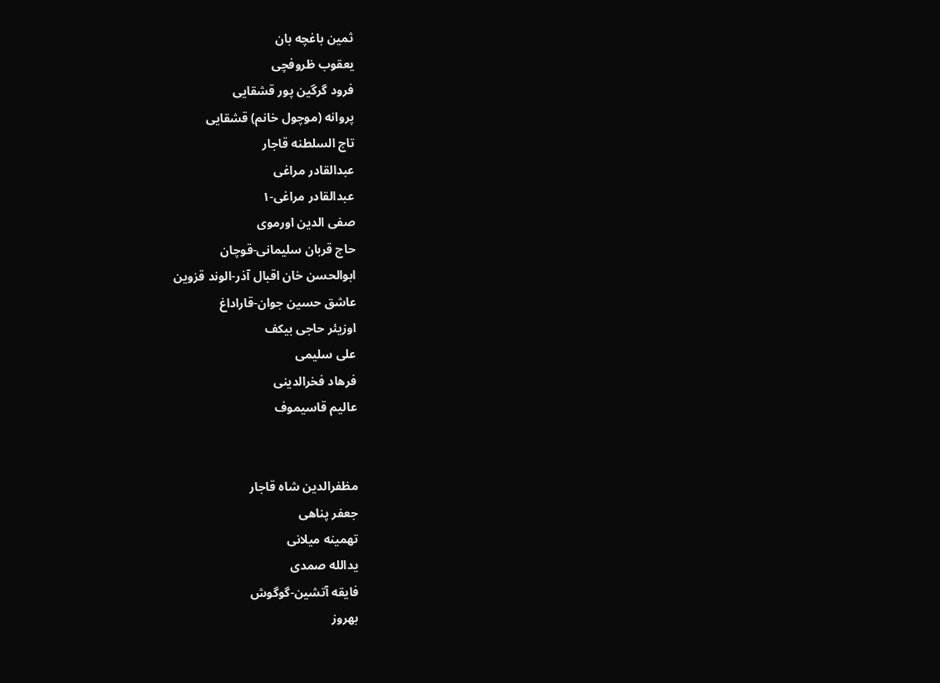ثمين باغچه بان
يعقوب ظروفچى
فرود گرگين پور قشقايى
پروانه (موچول خانم) قشقايى
تاج السلطنه قاجار
عبدالقادر مراغى
عبدالقادر مراغى-١
صفى الدين اورموى
حاج قربان سليمانى-قوچان
ابوالحسن خان اقبال آذر-الوند قزوين
عاشق حسين جوان-قاراداغ
اوزيئر حاجى بيكف
على سليمى
فرهاد فخرالدينى
عاليم قاسيموف


مظفرالدين شاه قاجار
جعفر پناهى
تهمينه ميلانى
يدالله صمدى
فايقه آتشين-گوگوش
بهروز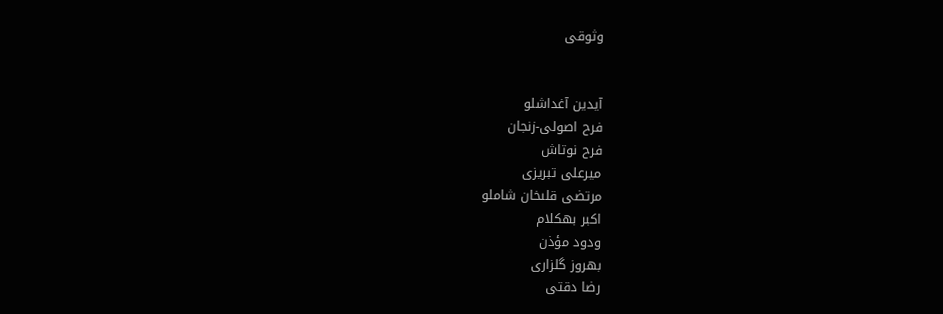وثوقى


آيدين آغداشلو
فرح اصولى-زنجان
فرح نوتاش
ميرعلى تبريزى
مرتضى قلىخان شاملو
اكبر بهكلام
ودود مؤذن
بهروز گلزارى
رضا دقتى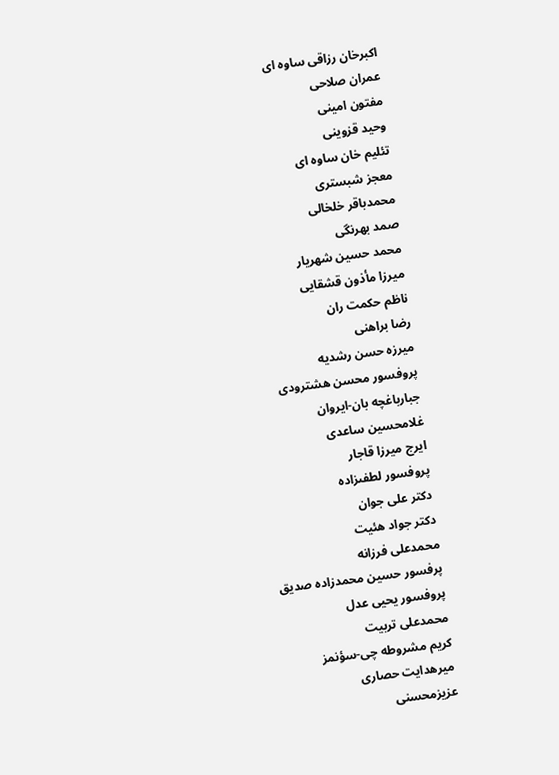اكبرخان رزاقى ساوه اى
عمران صلاحى
مفتون امينى
وحيد قزوينى
تئليم خان ساوه اى
معجز شبسترى
محمدباقر خلخالى
صمد بهرنگى
محمد حسين شهريار
ميرزا مأذون قشقايى
ناظم حكمت ران
رضا براهنى
ميرزه حسن رشديه
پروفسور محسن هشترودى
جبارباغچه بان-ايروان
غلامحسين ساعدى
ايرج ميرزا قاجار
پروفسور لطفىزاده
دكتر على جوان
دكتر جواد هئيت
محمدعلى فرزانه
پرفسور حسين محمدزاده صديق
پروفسور يحيى عدل
محمدعلى تربيت
كريم مشروطه چى-سؤنمز
ميرهدايت حصارى
عزيزمحسنى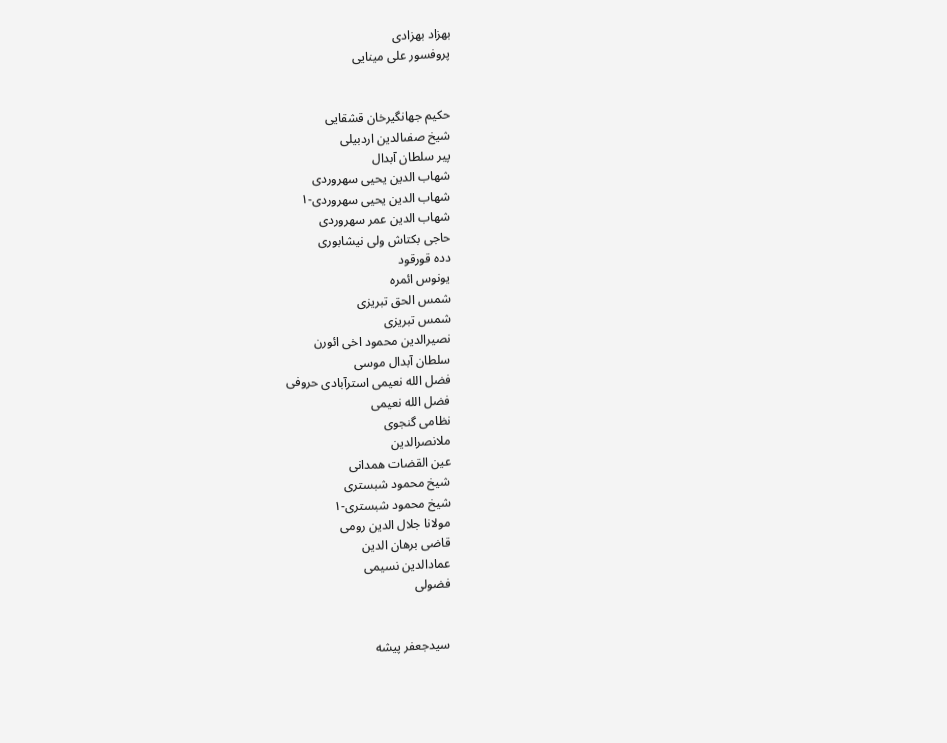بهزاد بهزادى
پروفسور على مينايى


حكيم جهانگيرخان قشقايى
شيخ صفىالدين اردبيلى
پير سلطان آبدال
شهاب الدين يحيى سهروردى
شهاب الدين يحيى سهروردى-١
شهاب الدين عمر سهروردى
حاجى بكتاش ولى نيشابورى
دده قورقود
يونوس ائمره
شمس الحق تبريزى
شمس تبريزى
نصيرالدين محمود اخى ائورن
سلطان آبدال موسى
فضل الله نعيمى استرآبادى حروفى
فضل الله نعيمى
نظامى گنجوى
ملانصرالدين
عين القضات همدانى
شيخ محمود شبسترى
شيخ محمود شبسترى-١
مولانا جلال الدين رومى
قاضى برهان الدين
عمادالدين نسيمى
فضولى


سيدجعفر پيشه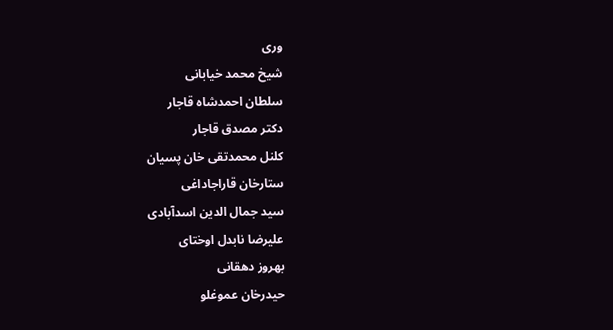ورى
شيخ محمد خيابانى
سلطان احمدشاه قاجار
دكتر مصدق قاجار
كلنل محمدتقى خان پسيان
ستارخان قاراجاداغى
سيد جمال الدين اسدآبادى
عليرضا نابدل اوختاى
بهروز دهقانى
حيدرخان عموغلو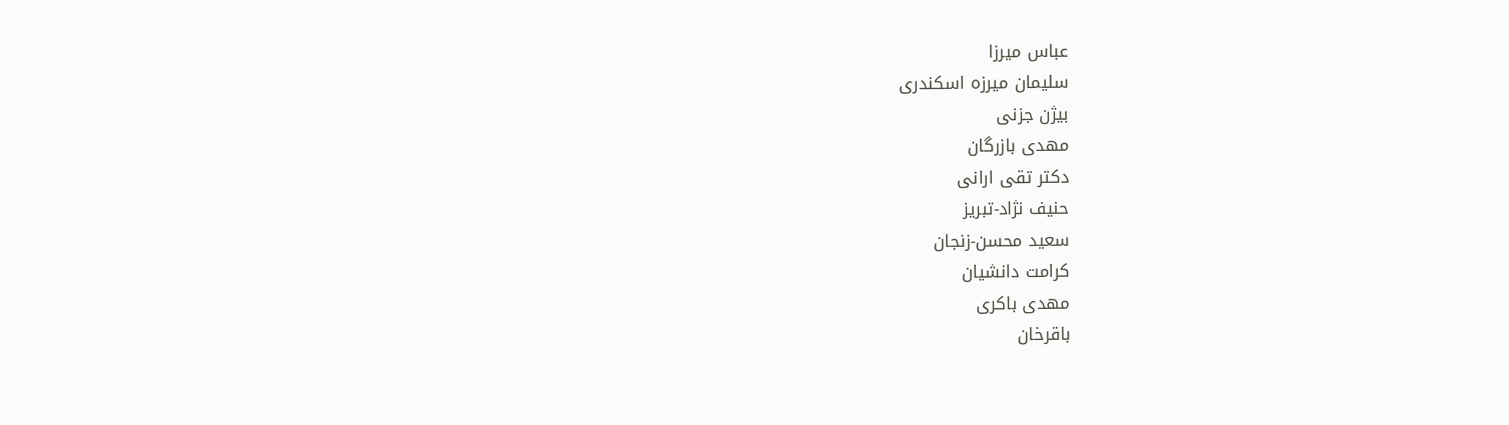عباس ميرزا
سليمان ميرزه اسكندرى
بيژن جزنى
مهدى بازرگان
دكتر تقى ارانى
حنيف نژاد-تبريز
سعيد محسن-زنجان
كرامت دانشيان
مهدى باكرى
باقرخان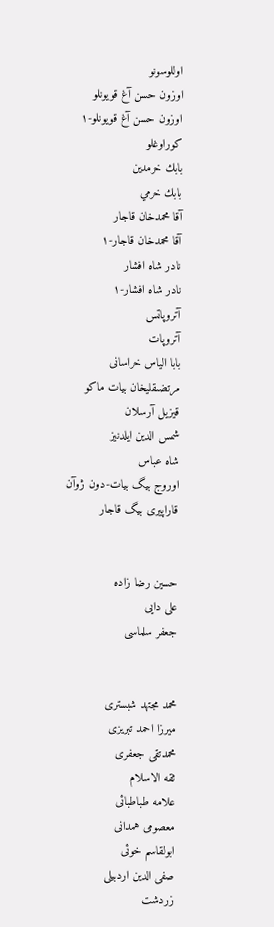اوللوسونو
اوزون حسن آغ قويونلو
اوزون حسن آغ قويونلو-١
كوراوغلو
بابك خرمدين
بابك خرمي
آقا محمدخان قاجار
آقا محمدخان قاجار-١
نادر شاه افشار
نادر شاه افشار-١
آتروپاتس
آتروپات
بابا الياس خراسانى
مرتضىقليخان بيات ماكو
قيزيل آرسلان
شمس الدين ايلدنيز
شاه عباس
اوروج بيگ بيات-دون ژوآن
قاراپيرى بيگ قاجار


حسين رضا زاده
على دايى
جعفر سلماسى


محمد مجتهد شبسترى
ميرزا احمد تبريزى
محمدتقى جعفرى
ثقه الاسلام
علامه طباطبائى
معصومى همدانى
ابولقاسم خوئى
صفى الدين اردبيلى
زردشت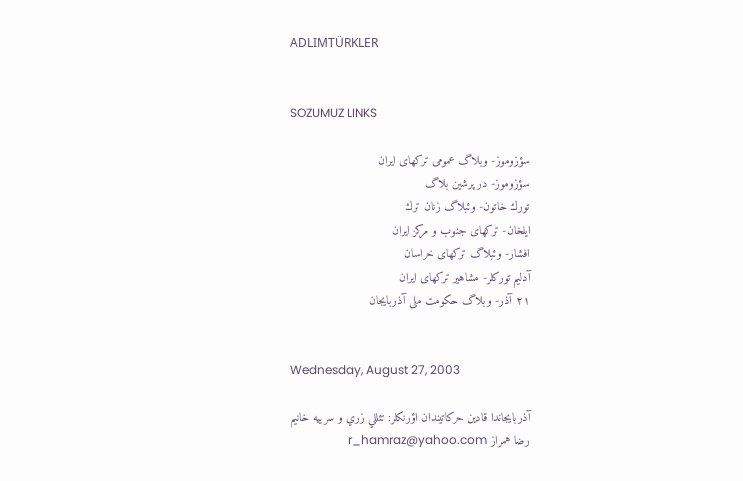ADLIMTÜRKLER


SOZUMUZ LINKS

سؤزوموز- وبلاگ عمومى تركهاى ايران
سؤزوموز- در پرشين بلاگ
تورك خاتون- وئبلاگ زنان ترك
ايلخان- تركهاى جنوب و مركز ايران
افشار- وئبلاگ تركهاى خراسان
آدليم توركلر- مشاهير تركهاى ايران
٢١ آذر- وبلاگ حكومت ملى آذربايجان


Wednesday, August 27, 2003

آذربايجاندا قادين حركاتيندان اؤرنكلر: تئللي زري و سرييه خانيم
رضا همراز r_hamraz@yahoo.com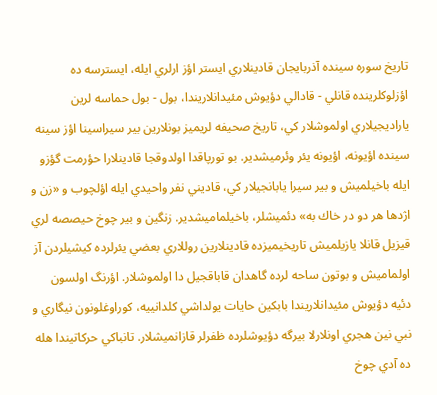تاريخ سوره سينده آذربايجان قادينلاري ايستر اؤز ارلري ايله، ايسترسه ده اؤزلوكلرينده قانلي - قادالي دؤيوش مئيدانلاريندا، بول - بول حماسه لرين ياراديجيلاري اولموشلار كي، تاريخ صحيفه لريميز بونلارين بير سيراسينا اؤز سينه سينده اؤيونه، اؤيونه يئر وئرميشدير. بو تورپاقدا اولدوقجا قادينلارا حؤرمت گؤزو ايله باخيلميش و بير سيرا يابانجيلار كي، قاديني نفر واحيدي ايله اؤلچوب و «زن و اژدها هر دو در خاك به» دئميشلر، باخيلماميشدير. زنگين و بير چوخ حيصصه لري قيزيل قانلا يازيلميش تاريخيميزده قادينلارين روللاري بعضي يئرلرده كيشيلردن آز اولماميش و بوتون ساحه لرده گاهدان قاباقجيل دا اولموشلار. اؤرنگ اولسون دئيه دؤيوش مئيدانلاريندا بابكين حايات يولداشي كلدانييه، كوراوغلونون نيگاري و نبي نين هجري اونلارلا بيرگه دؤيوشلرده ظفرلر قازانميشلار. تانباكي حركاتيندا هله ده آدي چوخ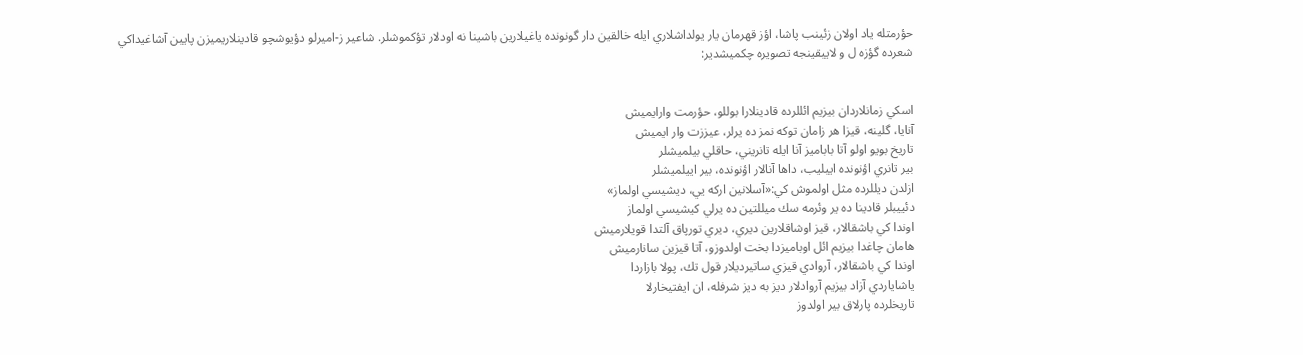حؤرمتله ياد اولان زئينب پاشا، اؤز قهرمان يار يولداشلاري ايله خالقين دار گونونده ياغيلارين باشينا نه اودلار تؤكموشلر. شاعير ز-اميرلو دؤيوشچو قادينلاريميزن پايين آشاغيداكي شعرده گؤزه ل و لاييقينجه تصويره چكميشدير:


اسكي زمانلاردان بيزيم ائللرده قادينلارا بوللو، حؤرمت وارايميش
آنايا، گلينه، قيزا هر زامان توكه نمز ده يرلر، عيززت وار ايميش
تاريخ بويو اولو آتا باباميز آنا ايله تانريني، حاقلي بيلميشلر
بير تانري اؤنونده اييليب، داها آنالار اؤنونده، بير اييلميشلر
ازلدن ديللرده مثل اولموش كي:«آسلانين اركه يي، ديشيسي اولماز»
دئييبلر قادينا ده ير وئرمه سك ميللتين ده يرلي كيشيسي اولماز
اوندا كي باشقالار، قيز اوشاقلارين ديري، ديري تورپاق آلتدا قويلارميش
هامان چاغدا بيزيم ائل اوباميزدا بخت اولدوزو، آتا قيزين سانارميش
اوندا كي باشقالار، آروادي قيزي ساتيرديلار قول تك، پولا بازاردا
ياشاياردي آزاد بيزيم آروادلار ديز به ديز شرفله، ان ايفتيخارلا
تاريخلرده پارلاق بير اولدوز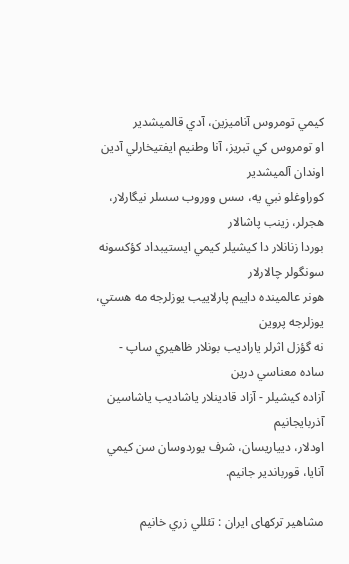كيمي تومروس آناميزين، آدي قالميشدير
او تومروس كي تبريز، آنا وطنيم ايفتيخارلي آدين اوندان آلميشدير
كوراوغلو نبي يه، سس ووروب سسلر نيگارلار، هجرلر، زينب پاشالار
بوردا زنانلار دا كيشيلر كيمي ايستيبداد كؤكسونه سونگولر چالارلار
هونر عالمينده داييم پارلاييب يوزلرجه مه هستي، يوزلرجه پروين
نه گؤزل اثرلر ياراديب بونلار ظاهيري ساپ - ساده معناسي درين
آزاده كيشيلر - آزاد قادينلار ياشاديب ياشاسين آذربايجانيم
اودلار، ديياريسان، شرف يوردوسان سن كيمي آنايا، قورباندير جانيم.

مشاهير تركهاى ايران : تئللي زري خانيم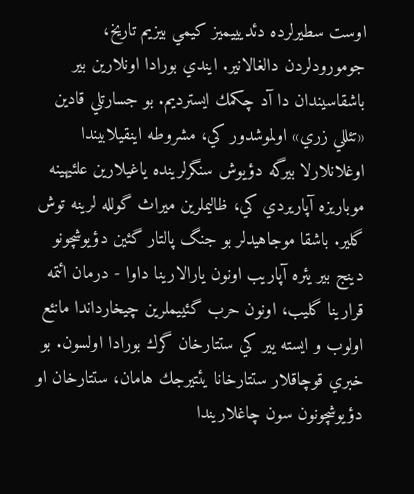اوست سطيرلرده دئديييميز كيمي بيزيم تاريخ، جومورودلردن دالغالانير. ايندي بورادا اونلارين بير باشقاسيندان دا آد چكمك ايسترديم. بو جسارتلي قادين «تئللي زري» اولموشدور كي، مشروطه اينقيلابيندا اوغلانلارلا بيرگه دؤيوش سنگرلرينده ياغيلارين علئيهينه موباريزه آپاريردي كي، ظاليملرين ميراث گولله لرينه توش گلير. باشقا موجاهيدلر بو جنگ پالتار گئين دؤيوشچونو دينج بير يئره آپاريب اونون يارالارينا داوا - درمان ائتمه قرارينا گليب، اونون حرب گئييملرين چيخارداندا مانئع اولوب و ايسته يير كي ستتارخان گرك بورادا اولسون. بو خبري قوچاقلار ستتارخانا يئتيرجك هامان، ستتارخان او دؤيوشچونون سون چاغلاريندا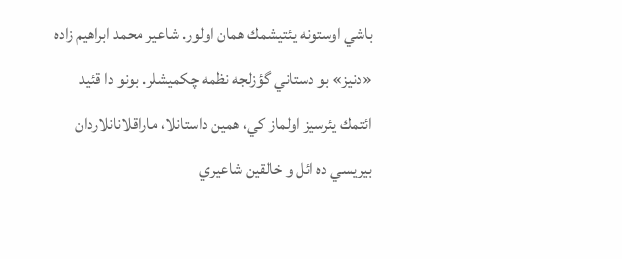باشي اوستونه يئتيشمك همان اولور. شاعير محمد ابراهيم زاده «دنيز» بو دستاني گؤزلجه نظمه چكميشلر. بونو دا قئيد ائتمك يئرسيز اولماز كي، همين داستانلا، ماراقلانانلاردان بيريسي ده ائل و خالقين شاعيري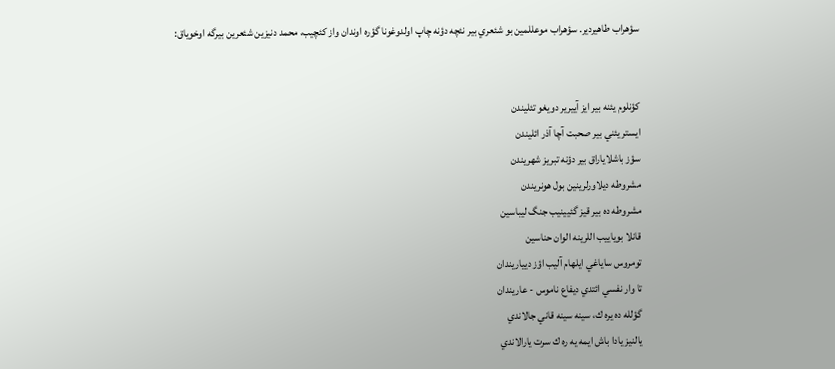سؤهراب طاهيردير. سؤهراب موعللمين بو شئعري بير نئچه دؤنه چاپ اولدوغونا گؤره اوندان واز كئچيب، محمد دنيزين شئعرين بيرگه اوخوياق:


كؤنلوم يئنه بير ايز آييرير دويغو تئليندن
ايستر يئني بير صحبت آچا آذر ائليندن
سؤز باشلاياراق بير دؤنه تبريز شهريندن
مشروطه ديلاورلرينين بول هونريندن
مشروطه ده بير قيز گئيينيب جنگ ليباسين
قانلا بوياييب اللرينه الوان حناسين
تومروس ساياغي ايلهام آليب اؤز ديياريندان
تا وار نفسي ائتدي ديفاع ناموس - عاريندان
گؤلله ده يره ك، سينه سينه قاني جالاندي
يالنيز يادا باش ايمه يه ره ك سرت يارالاندي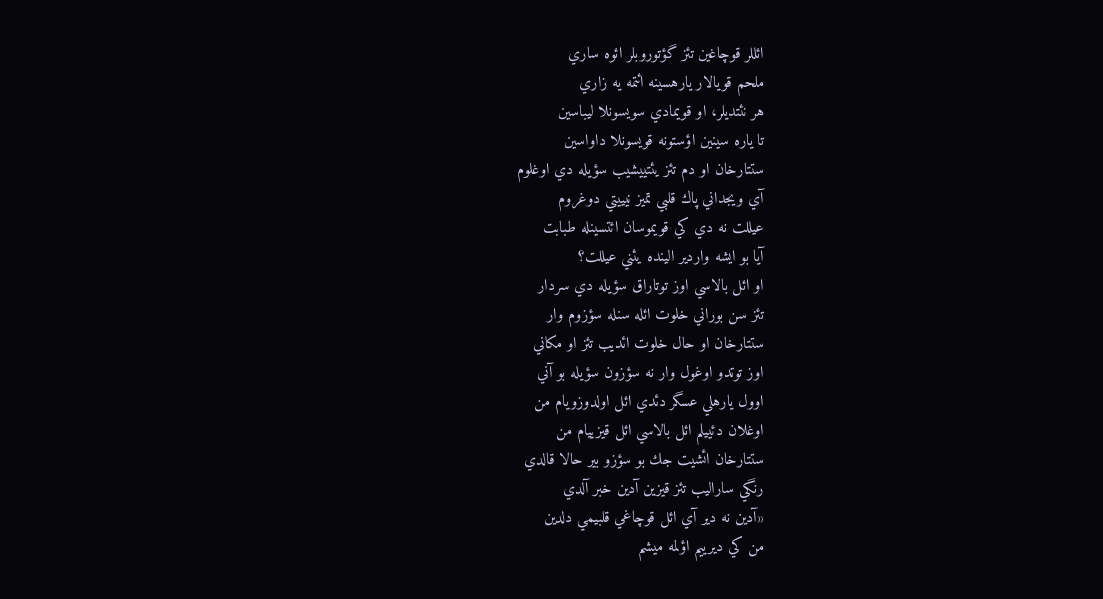ائللر قوچاغين تئز گؤتوروبلر ائوه ساري
ملحم قويالار يارهسينه ائتمه يه زاري
هر نئتديلر، او قويمادي سويسونلا ليباسين
تا ياره سينين اؤستونه قويسونلا داواسين
ستتارخان او دم تئز يئتييشيب سؤيله دي اوغلوم
آي ويجداني پاك قلبي تميز نيييتي دوغروم
عيللت نه دي كي قويموسان ائتسينله طبابت
آيا بو ايشه واردير الينده يئني عيللت؟
او ائل بالاسي اوز توتاراق سؤيله دي سردار
تئز سن بوراني خلوت ائله سنله سؤزوم وار
ستتارخان او حال خلوت ائديب تئز او مكاني
اوز توتدو اوغول وار نه سؤزون سؤيله بو آني
اوول يارهلي عسگر دئدي ائل اولدوزويام من
اوغلان دئييلم ائل بالاسي ائل قيزييام من
ستتارخان ائشيت جك بو سؤزو بير حالا قالدي
رنگي ساراليب تئز قيزين آدين خبر آلدي
«آدين نه دير آي ائل قوچاغي قلبيمي دلدين
من كي ديرييم اؤلمه ميشم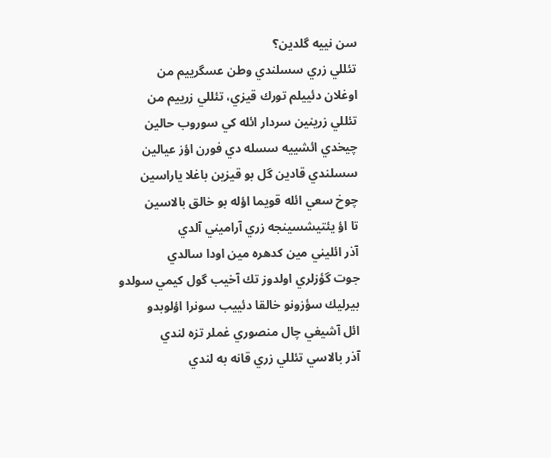سن نييه گلدين؟
تئللي زري سسلندي وطن عسگرييم من
اوغلان دئييلم تورك قيزي، تئللي زرييم من
تئللي زرينين سردار ائله كي سوروب حالين
چيخدي ائشييه سسله دي فورن اؤز عيالين
سسلندي قادين گل بو قيزين باغلا ياراسين
چوخ سعي ائله قويما اؤله بو خالق بالاسين
تا اؤ يئتيشسينجه زري آراميني آلدي
آذر ائليني مين كدهره مين اودا سالدي
جوت گؤزلري اولدوز تك آخيب گول كيمي سولدو
بيرليك سؤزونو خالقا دئييب سونرا اؤلوبدو
ائل آشيغي چال منصوري غملر تزه لندي
آذر بالاسي تئللي زري قانه به لندي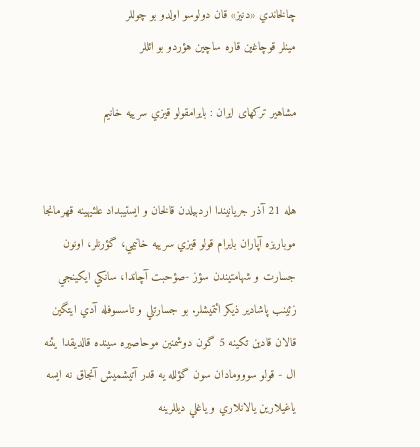چالخاندي «دنيز» قان دولوسو اولدو بو چوللر
مينلر قوچاغين قاره ساچين هؤردو بو ائللر

مشاهير تركهاى ايران : بايرامقولو قيزي سرييه خانيم


هله 21 آذر جريانيندا اردبيلدن قالخان و ايستيبداد علئيهينه قهرمانجا موباريزه آپاران بايرام قولو قيزي سرييه خانيمي، گؤرنلر، اونون جسارت و شهامتيندن سؤز -صؤحبت آچاندا، سانكي ايكينجي زئينب پاشادير ذيكر ائتميشلر. بو جسارتلي و تاسسوفله آدي ايتگين قالان قادين تكينه 5 گون دوشمنين موحاصيره سينده قالديقدا يئنه ال - قولو سووومادان سون گؤلله يه قدر آتيشميش آنجاق نه ايسه ياغيلارين يالانلاري و ياغلي ديللرينه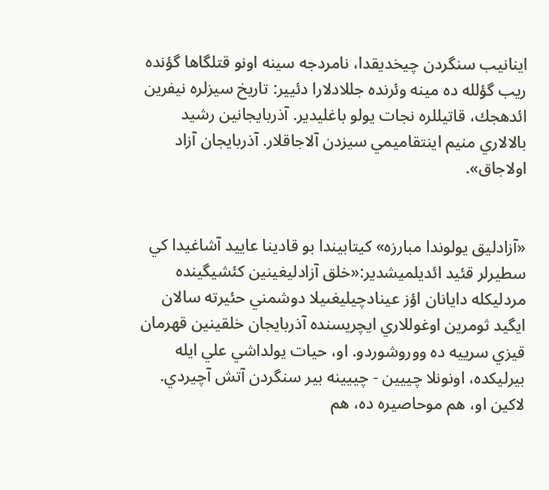اينانيب سنگردن چيخديقدا، نامردجه سينه اونو قتلگاها گؤنده ريب گؤلله ده مينه وئرنده جللادلارا دئيير: تاريخ سيزلره نيفرين ائدهجك، قاتيللره نجات يولو باغليدير. آذربايجانين رشيد بالالاري منيم اينتقاميمي سيزدن آلاجاقلار. آذربايجان آزاد اولاجاق».


«آزادليق يولوندا مبارزه» كيتابيندا بو قادينا عاييد آشاغيدا كي سطيرلر قئيد ائديلميشدير:«خلق آزادليغينين كئشيگينده مردليكله دايانان اؤز عينادچيليغىيلا دوشمني حئيرته سالان ايگيد ثومرين اوغوللاري ايچريسنده آذربايجان خلقينين قهرمان قيزي سرييه ده ووروشوردو. او، حيات يولداشي علي ايله بيرليكده، اونونلا چييين - چييينه بير سنگردن آتش آچيردي. لاكين او، هم موحاصيره ده، هم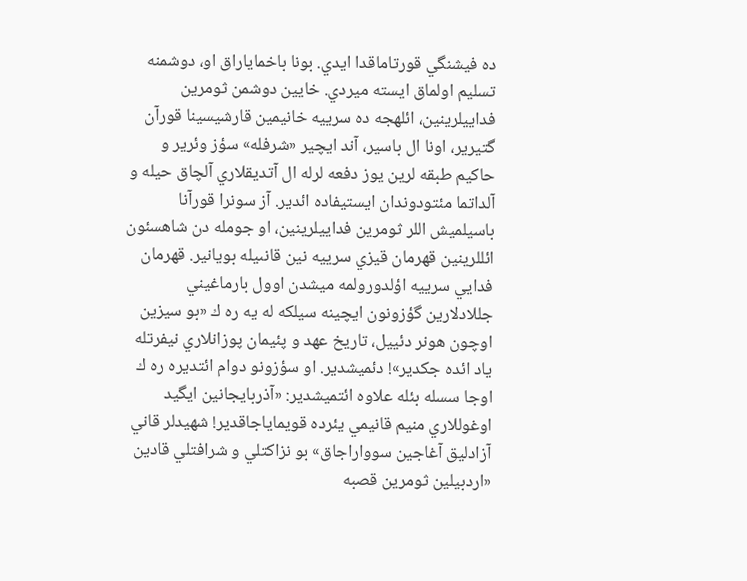ده فيشنگي قورتاماقدا ايدي. بونا باخماياراق او، دوشمنه تسليم اولماق ايسته ميردي. خايين دوشمن ثومرين فداييلرينين، ائلهجه ده سرييه خانيمين قارشيسينا قورآن گتيرير، اونا ال باسير، آند ايچير «شرفله» سؤز وئرير و حاكيم طبقه لرين يوز دفعه لرله ال آتديقلاري آلچاق حيله و آلداتما مئتودوندان ايستيفاده ائدير. آز سونرا قورآنا باسيلميش اللر ثومرين فداييلرينين، او جومله دن شاهسئون ائللرينين قهرمان قيزي سرييه نين قانىيله بويانير. قهرمان فدايي سرييه اؤلدورولمه ميشدن اوول بارماغيني جللادلارين گؤزونون ايچينه سيلكه له يه ره ك «بو سيزين اوچون هونر دئييل، تاريخ عهد و پئيمان پوزانلاري نيفرتله ياد ائده جكدير»! دئميشدير. او سؤزونو دوام ائتديره ره ك اوجا سسله بئله علاوه ائتميشدير: «آذربايجانين ايگيد اوغوللاري منيم قانيمي يئرده قويماياجاقدير! شهيدلر قاني آزادليق آغاجين سوواراجاق» بو نزاكتلي و شرافتلي قادين «اردبيلين ثومرين قصبه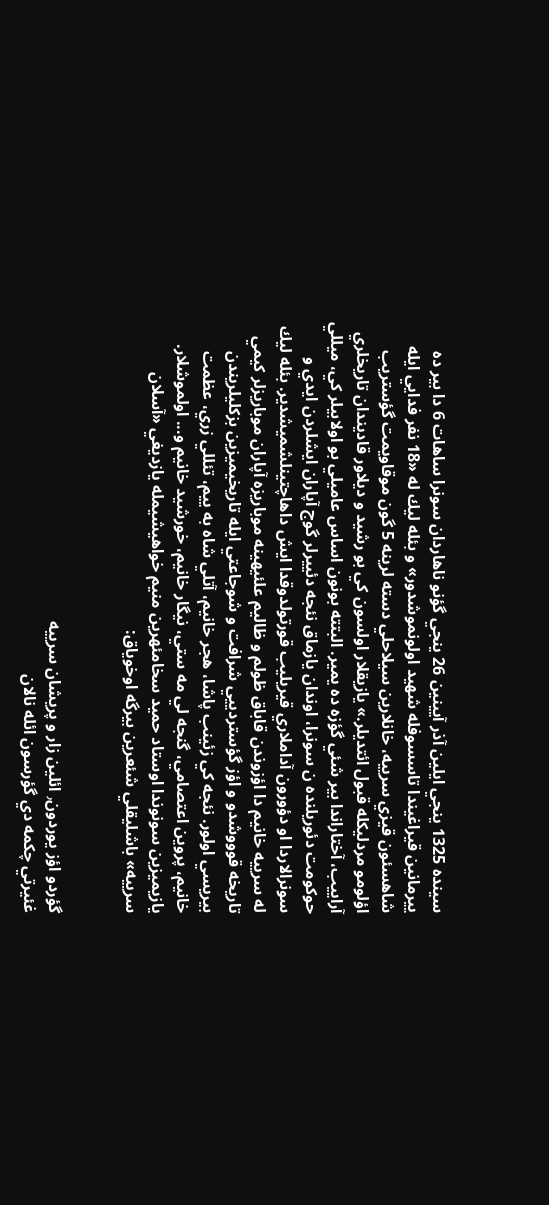سينده 1325 ينجي ايلين آذر آيينين 26 ينجي گؤنو ناهاردان سونرا ساهات 6 دا بير ده ييرمانين قيراغيندا تاسسوفله شهيد اولونموشدور» و بئله ليك له «18 نفر فدايي ايله شاهسئون قيزي سرييه، خانلارين سيلاحلي دسته لرينه 5 گون موقاويمت گؤستريب اؤلومو مردليكله قبول ائتديلر.» يازيقلار اولسون كي بو رشيد و ديلاور قاديندان تاريخلري آراييب، آختاراندا بير شئي گؤزه ده يمير. البتته بونون اساس عاميلي بو اولابيلر كي، ميللي حوكومت دئوريلنده ن سونرا، اوندان يازماق نئجه دئييرلر گوج آپاران ايشلردن ايدي و سونرالاردا او دؤورون آداملاري قيريليب قورتولدوقدا ايش داهاچتينلشميشدير. بئله ليك له سرييه خانيم دا اؤزوندن قاباق ظولم و ظاليم علئيهينه موباريزه آپاران موباريزلر كيمي تاريخه قوووشدو و اؤز گؤستردييي شرافت و شوجاعتي ايله تاريخيميزين بزكليلريندن بيريسي اولور. نئجه كي زئينب پاشا، هجر خانيم، آتلي شاه به ييم، تئللي زري، عظمت خانيم، پروين اعتصامي، گنجه لي مه ستي، نيگار خانيم، خورشيد خانيم و... اولموشلار. يازيميزين سونوندا اوستاد حميد سخامئهرين منيم خواهيشيمله يازديغي «آسلان سرييه» باشليقلي شئعرين بيرگه اوخوياق:


گؤردو اؤز يوردون٫ ائلين زار و پريشان سرييه
غئيرتي چكمه دي گؤرسون ائله نالان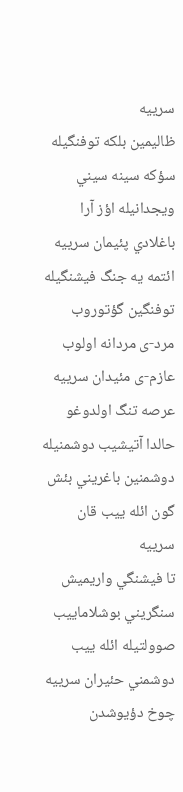سرييه
ظاليمين بلكه توفنگيله سؤكه سينه سيني
ويجدانيله اؤز آرا باغلادي پئيمان سرييه
ائتمه يه جنگ فيشنگيله توفنگين گؤتوروب
مرد-ى مردانه اولوب عازم-ى مئيدان سرييه
عرصه تنگ اولدوغو حالدا آتيشيب دوشمنيله
دوشمنين باغريني بئش گون ائله ييب قان سرييه
تا فيشنگي واريميش سنگريني بوشلاماييب
صوولتيله ائله ييب دوشمني حئيران سرييه
چوخ دؤيوشدن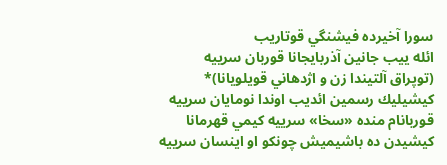سورا آخيرده فيشنگي قوتاريب
ائله ييب جانين آذربايجانا قوربان سرييه
(توپراق آلتيندا زن و اژدهاني قويلويانا)*
كيشيليك رسمين ائديب اوندا نومايان سرييه
قوربانام منده «سخا» سرييه كيمي قهرمانا
كيشيدن ده باشيميش چونكو او اينسان سرييه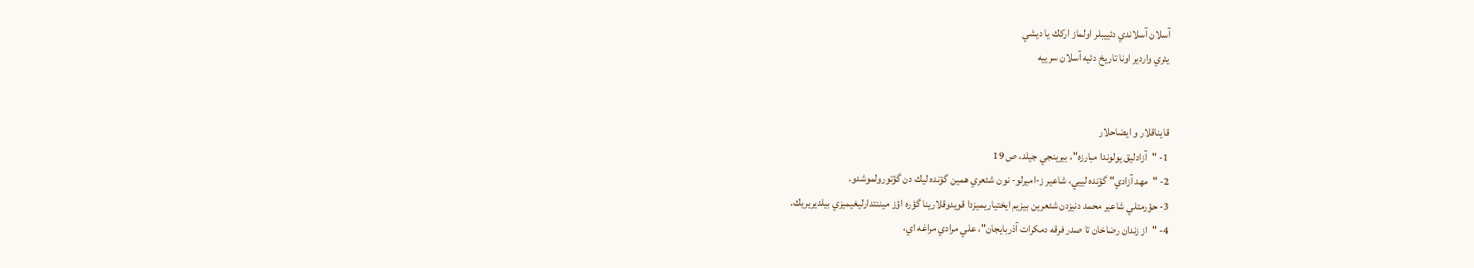آسلان آسلاندي دئييبلر اولماز اركك يا ديشي
يئري واردير اونا تاريخ دئيه آسلان سرييه


قايناقلار و ايضاحلار
1- "آزادليق يولوندا مبارزه"، بيرينجي جيلد، ص 19
2- "مهد آزادي" گؤنده لييي، شاعير ز-اميرلو- نون شئعري همين گؤنده ليك دن گؤتورولموشدو.
3- حؤرمتلي شاعير محمد دنيزدن شئعرين بيزيم ايختياريميزدا قويدوقلارينا گؤره اؤز ميننتدارليغيميزي بيلديريريك.
4- "از زندان رضاخان تا صدر فرقه دمكرات آذربايجان"، علي مرادي مراغه اي،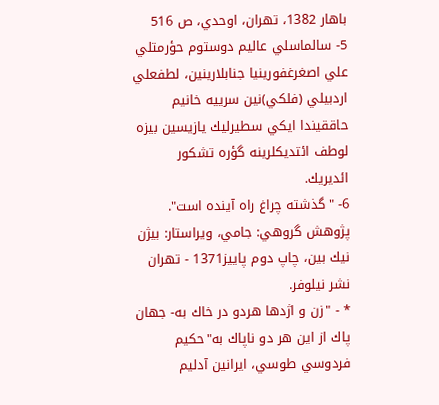باهار 1382، تهران، اوحدي، ص 516
5- سالماسلي عاليم دوستوم حؤرمتلي علي اصغرغفورينيا جنابلارينين، لطفعلي اردبيلي (فلكي)نين سرييه خانيم حاققيندا ايكي سطيرليك يازيسين بيزه لوطف ائتديكلرينه گؤره تشكور ائديريك.
6- "گذشته چراغ راه آينده است". پژوهش گروهي: جامي، ويراستار: بيژن نيك بين، چاپ دوم پاييز1371 - تهران نشر نيلوفر.
* - "زن و اژدها هردو در خاك به- جهان پاك از اين هر دو ناپاك به"حكيم فردوسي طوسي، ايرانين آدليم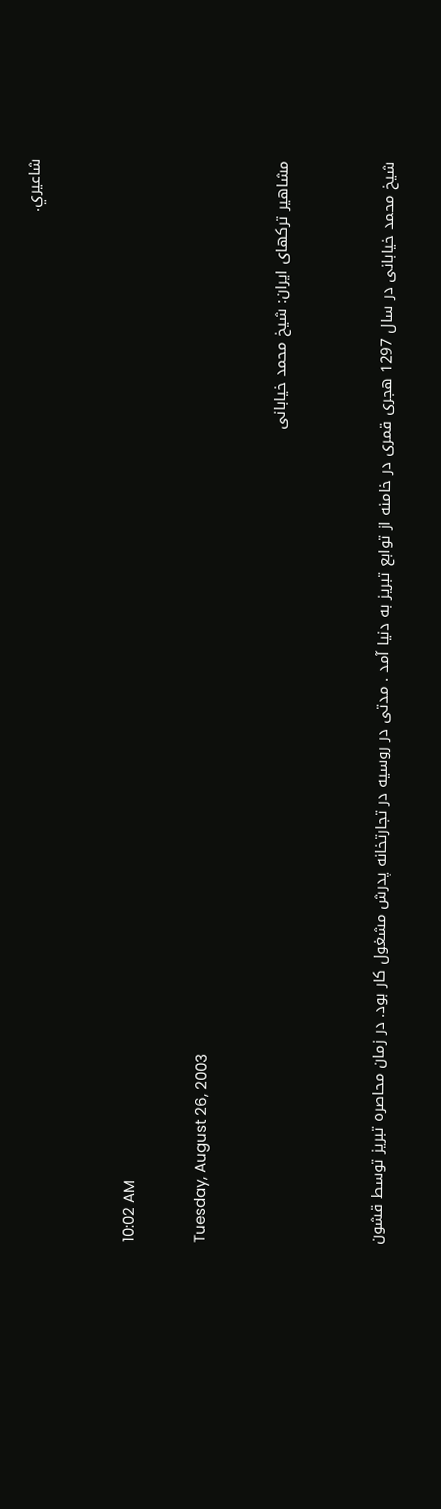شاعيري.


10:02 AM

Tuesday, August 26, 2003

مشاهير تركهاى ايران: شيخ محمد خيابانى


شيخ محمد خيابانى در سال 1297 هجرى قمرى در خامنه از توابع تبريز به دنيا آمد . مدتى در روسيه در تجارتخانه پدرش مشغول كار بود. در زمان محاصره تبريز توسط قشون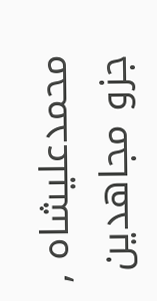محمدعليشاه , جزو مجاهدين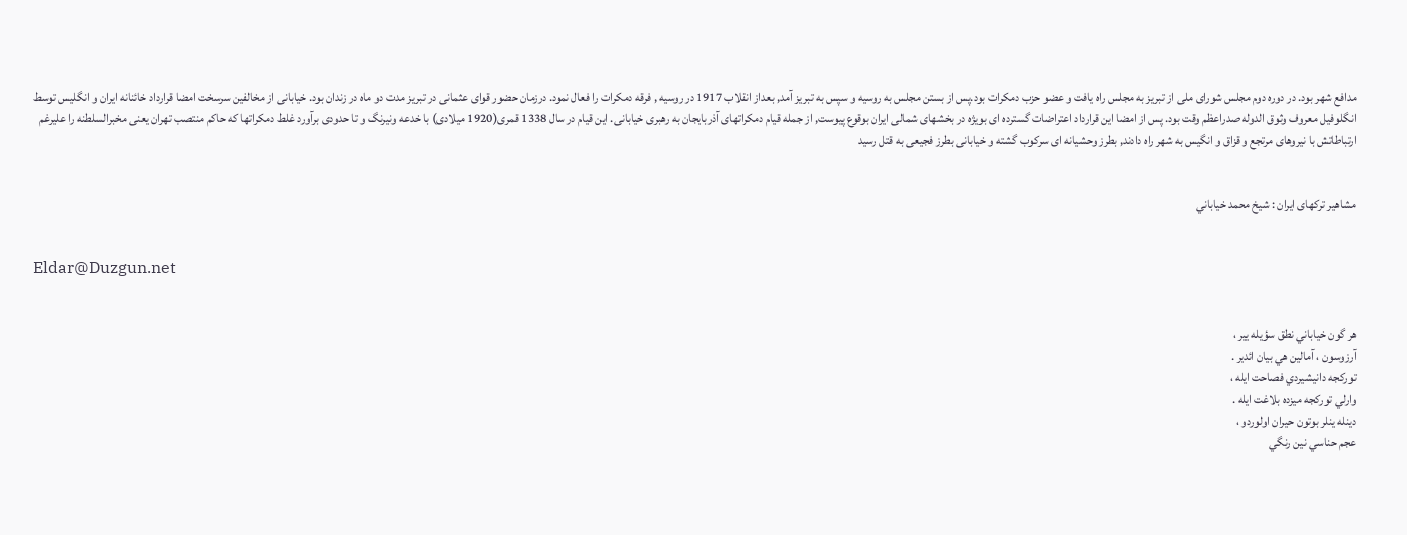مدافع شهر بود. در دوره دوم مجلس شوراى ملى از تبريز به مجلس راه يافت و عضو حزب دمكرات بود.پس از بستن مجلس به روسيه و سپس به تبريز آمد, بعداز انقلاب 1917 در روسيه , فرقه دمكرات را فعال نمود. درزمان حضور قواى عثمانى در تبريز مدت دو ماه در زندان بود. خيابانى از مخالفين سرسخت امضا قرارداد خائنانه ايران و انگليس توسط انگلوفيل معروف وثوق الدوله صدراعظم وقت بود. پس از امضا اين قرارداد اعتراضات گسترده اى بويژه در بخشهاى شمالى ايران بوقوع پيوست, از جمله قيام دمكراتهاى آذربايجان به رهبرى خيابانى. اين قيام در سال 1338 قمرى(1920 ميلادى) با خدعه ونيرنگ و تا حدودى برآورد غلط دمكراتها كه حاكم منتصب تهران يعنى مخبرالسلطنه را عليرغم ارتباطاتش با نيروهاى مرتجع و قزاق و انگيس به شهر راه دادند, بطرز وحشيانه اى سركوب گشته و خيابانى بطرز فجيعى به قتل رسيد


مشاهير تركهاى ايران : شيخ محمد خياباني


Eldar@Duzgun.net


هر گون خياباني نطق سؤيله يير ،
آرزوسون ، آمالين هي بيان ائدير .
توركجه دانيشيردي فصاحت ايله ،
وارلي توركجه ميزده بلاغت ايله .
دينله ينلر بوتون حيران اولوردو ،
عجم حناسي نين رنگي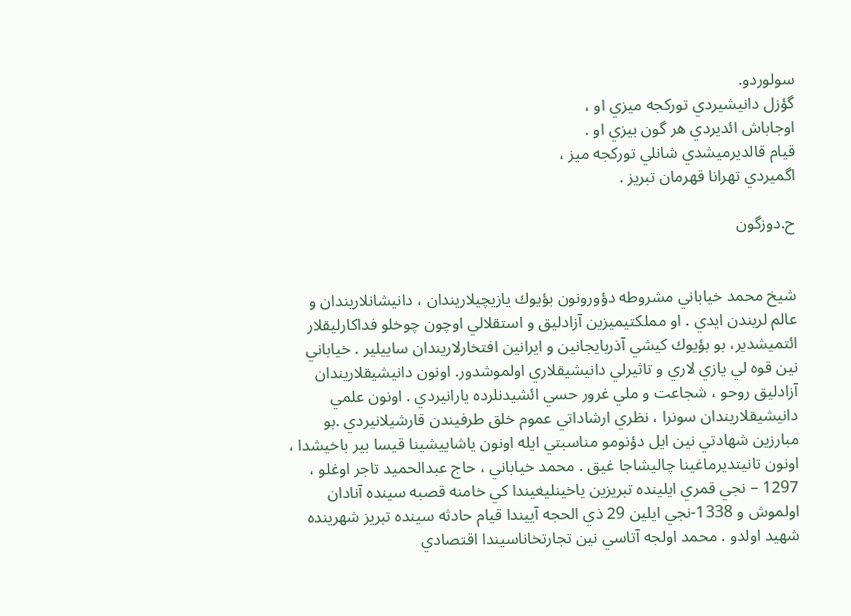سولوردو.
گؤزل دانيشيردي توركجه ميزي او ،
اوجاباش ائديردي هر گون بيزي او .
قيام قالديرميشدي شانلي توركجه ميز ،
اگميردي تهرانا قهرمان تبريز .

ح.دوزگون


شيخ محمد خياباني مشروطه دؤورونون بؤيوك يازيچيلاريندان ، دانيشانلاريندان و عالم لريندن ايدي . او مملكتيميزين آزادليق و استقلالي اوچون چوخلو فداكارليقلار ائتميشدير، بو بؤيوك كيشي آذربايجانين و ايرانين افتخارلاريندان ساييلير . خياباني نين قوه لي يازي لاري و تاثيرلي دانيشيقلاري اولموشدور. اونون دانيشيقلاريندان آزادليق روحو ، شجاعت و ملي غرور حسي ائشيدنلرده يارانيردي . اونون علمي دانيشيقلاريندان سونرا ، نظري ارشاداتي عموم خلق طرفيندن قارشيلانيردي .بو مبارزين شهادتي نين ايل دؤنومو مناسبتي ايله اونون ياشاييشينا قيسا بير باخيشدا ، اونون تانيتديرماغينا چاليشاجا غيق . محمد خياباني ، حاج عبدالحميد تاجر اوغلو ، 1297 – نجي قمري ايلينده تبريزين ياخينليغيندا كي خامنه قصبه سينده آنادان اولموش و 1338-نجي ايلين 29 ذي الحجه آييندا قيام حادثه سينده تبريز شهرينده شهيد اولدو . محمد اولجه آتاسي نين تجارتخاناسيندا اقتصادي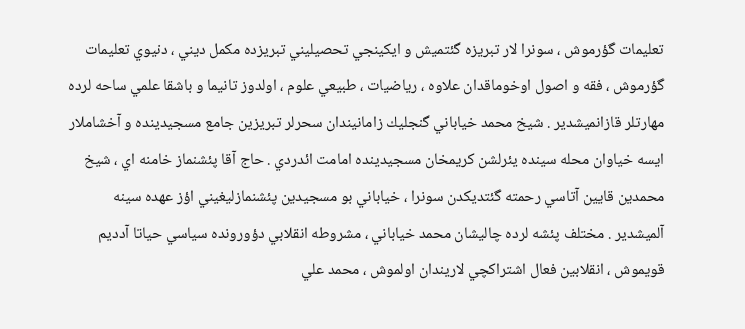تعليمات گؤرموش ، سونرا لار تبريزه گئتميش و ايكينجي تحصيليني تبريزده مكمل ديني ، دنيوي تعليمات گؤرموش ، فقه و اصول اوخوماقدان علاوه ، رياضيات ، طبيعي علوم ، اولدوز تانيما و باشقا علمي ساحه لرده مهارتلر قازانميشدير . شيخ محمد خياباني گنجليك زامانيندان سحرلر تبريزين جامع مسجيدينده و آخشاملار ايسه خياوان محله سينده يئرلشن كريمخان مسجيدينده امامت ائدردي . حاج آقا پئشنماز خامنه اي ، شيخ محمدين قايين آتاسي رحمته گئتديكدن سونرا ، خياباني بو مسجيدين پئشنمازليغيني اؤز عهده سينه آلميشدير . مختلف پئشه لرده چاليشان محمد خياباني ، مشروطه انقلابي دؤورونده سياسي حياتا آدديم قويموش ، انقلابين فعال اشتراكچي لاريندان اولموش ، محمد علي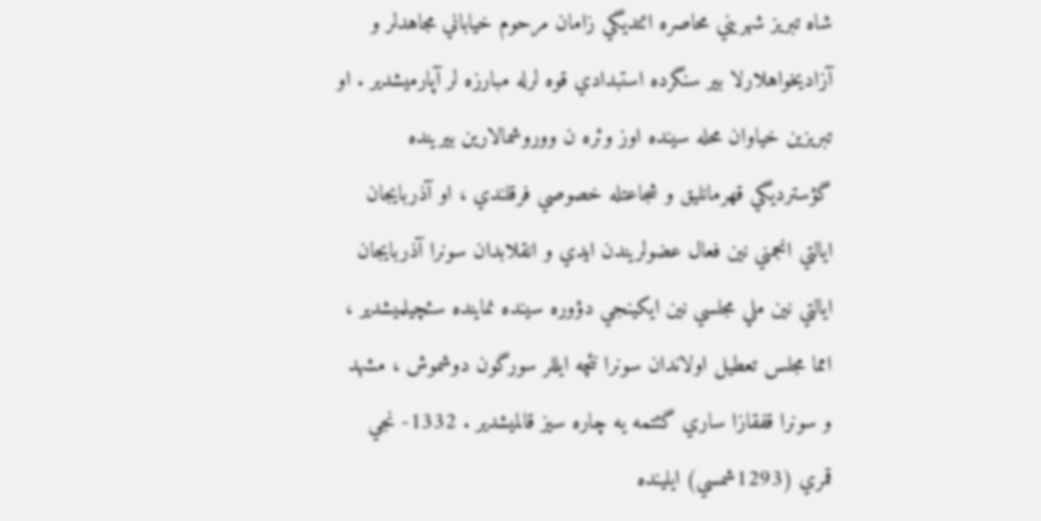شاه تبريز شهريني محاصره ائتديگي زامان مرحوم خياباني مجاهدلر و آزاديخواهلارلا بير سنگرده استبدادي قوه لرله مبارزه لر آپارميشدير . او تبريزين خياوان محله سينده اوز وئره ن ووروشمالارين بيرينده گؤسترديگي قهرمانليق و شجاعتله خصوصي فرقلندي ، او آذربايجان ايالتي انجمني نين فعال عضولريندن ايدي و انقلابدان سونرا آذربايجان ايالتي نين ملي مجلسي نين ايكينجي دؤوره سينده نماينده سئچيلميشدير ، امما مجلس تعطيل اولاندان سونرا نئچه ايللر سورگون دوشموش ، مشهد و سونرا قفقازا ساري گئتمه يه چاره سيز قالميشدير . 1332- نجي قمري (1293شمسي) ايلينده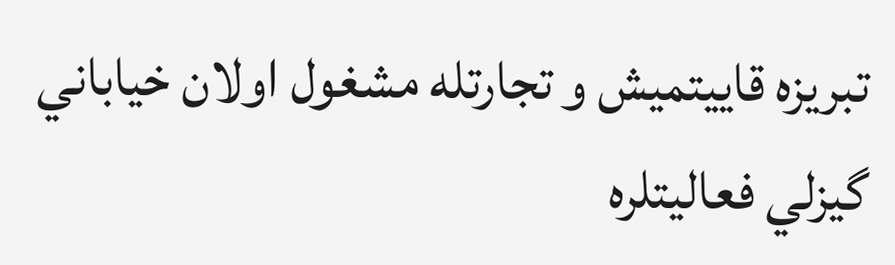تبريزه قاييتميش و تجارتله مشغول اولان خياباني گيزلي فعاليتلره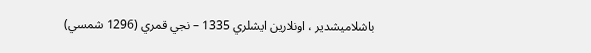باشلاميشدير ، اونلارين ايشلري 1335 – نجي قمري (1296 شمسي)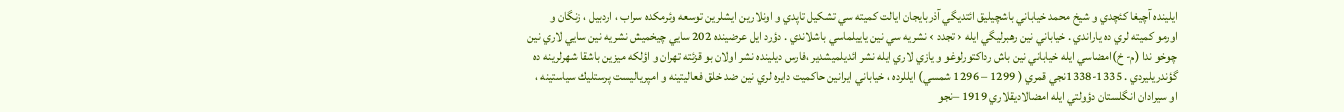ايلينده آچيغا كئچدي و شيخ محمد خياباني باشچيليق ائتديگي آذربايجان ايالت كميته سي تشكيل تاپدي و اونلارين ايشلرين توسعه وئرمكده سراب ، اردبيل ، زنگان و اورمو كميته لري ده ياراندي . خياباني نين رهبرليگي ايله ‹ تجدد › نشريه سي نين ياييلماسي باشلاندي . دؤرد ايل عرضينده 202 سايي چيخميش نشريه نين سايي لاري نين چوخو ندا (م- خ)امضاسي ايله خياباني نين باش رداكتورلوغو و يازي لاري ايله نشر ائديلميشدير ،‌فارس ديلينده نشر اولان بو قزئته تهران و اؤلكه ميزين باشقا شهرلرينه ده گؤندريليردي . 1335-1338نجي قمري ( 1299 – 1296 شمسي) ايللرده ، خياباني ايرانين حاكميت دايره لري نين ضد خلق فعاليتينه و امپرياليست پرستليك سياستينه ، او سيرادان انگلستان دؤولتي ايله امضالاديقلاري 1919 –نجو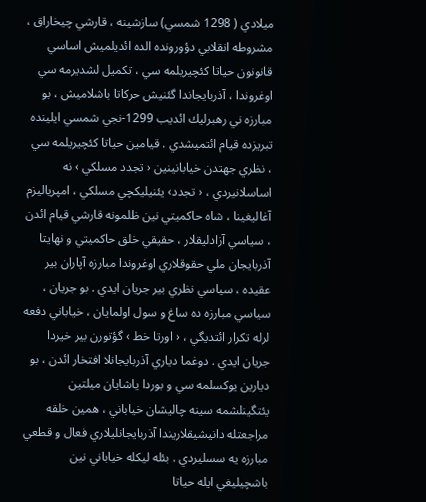ميلادي ( 1298 شمسي) سازشينه ، قارشي چيخاراق ، مشروطه انقلابي دؤورونده الده ائديلميش اساسي قانونون حياتا كئچيريلمه سي ، تكميل لشديرمه سي اوغروندا ، آذربايجاندا گئنيش حركاتا باشلاميش ، بو مبارزه ني رهبرليك ائديب 1299-نجي شمسي ايلينده تبريزده قيام ائتميشدي . قيامين حياتا كئچيريلمه سي ، نظري جهتدن خيابانينين ‹ تجدد مسلكي › نه اساسلانيردي ، ‹ تجدد› يئنيليكچي مسلكي ، امپرياليزم آغاليغينا ، شاه حاكميتي نين ظلمونه قارشي قيام ائدن ، سياسي آزادليقلار ، حقيقي خلق حاكميتي و نهايتا آذربايجان ملي حقوقلاري اوغروندا مبارزه آپاران بير عقيده ، سياسي نظري بير جريان ايدي . بو جريان ، سياسي مبارزه ده ساغ و سول اولمايان ، خياباني دفعه لرله تكرار ائتديگي ، ‹ اورتا خط › گؤتورن بير خيردا جريان ايدي . دوغما دياري آذربايجانلا افتخار ائدن ، بو ديارين يوكسلمه سي و بوردا ياشايان ميلتين يئتگينلشمه سينه چاليشان خياباني ، همين خلقه مراجعتله دانيشيقلاريندا آذربايجانليلاري فعال و قطعي مبارزه يه سسليردي . بئله ليكله خياباني نين باشچيليغي ايله حياتا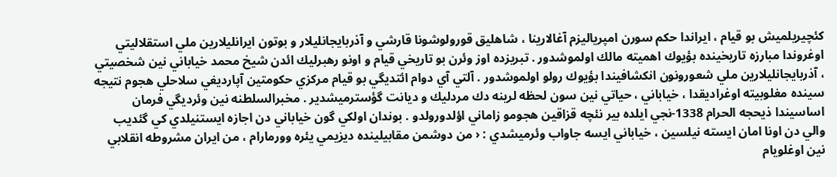كئچيريلميش بو قيام ، ايراندا حكم سورن امپرياليزم آغالارينا ، شاهليق قورولوشونا قارشي و آذربايجانليلار و بوتون ايرانليلارين ملي استقلاليتي اوغروندا مبارزه تاريخينده بؤيوك اهميته مالك اولموشدور . تبريزده اوز وئرن بو تاريخي قيام و اونو رهبرليك ائدن شيخ محمد خياباني نين شخصيتي ، آذربايجانليلارين ملي شعورونون انكشافيندا بؤيوك رولو اولموشدور . آلتي آي دوام ائتديگي بو قيام مركزي حكومتين آپارديغي سلاحلي هجوم نتيجه سينده مغلوبيته اوغراديقدا ، خياباني ، حياتي نين سون لحظه لرينه دك مردليك و ديانت گؤسترميشدير . مخبرالسلطنه نين وئرديگي فرمان اساسيندا ذيحجه الحرام 1338-نجي ايلده بير نئچه قزاقين هجومو زاماني اؤلدورولدو . بوندان اولكي گون خياباني دن اجازه ايستنيلدي كي گئديب والي دن اونا امان ايسته نيلسين ، خياباني ايسه جاواب وئرميشدي : ‹ من دوشمن مقابيلينده ديزيمي يئره وورمارام ، من ايران مشروطه انقلابي نين اوغلويام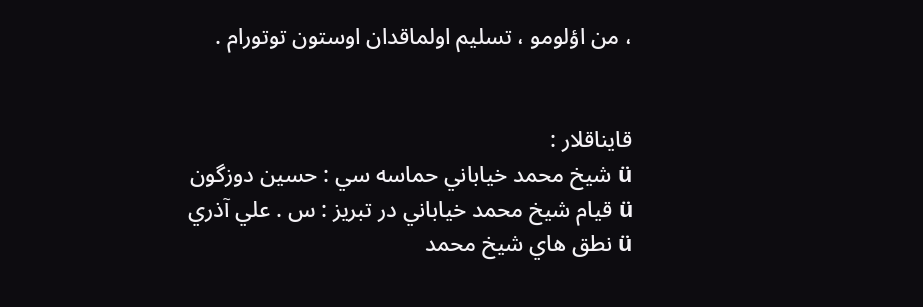، من اؤلومو ، تسليم اولماقدان اوستون توتورام .


قايناقلار :
ü شيخ محمد خياباني حماسه سي : حسين دوزگون
ü قيام شيخ محمد خياباني در تبريز : س . علي آذري
ü نطق هاي شيخ محمد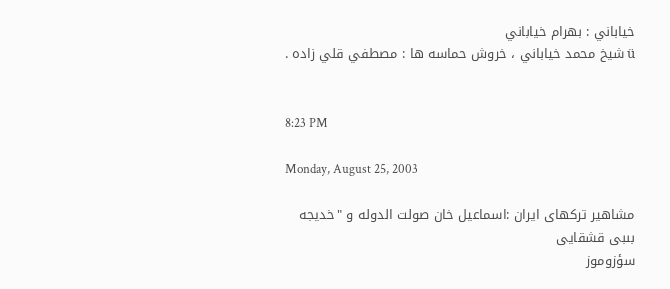خياباني : بهرام خياباني
ü شيخ محمد خياباني ، خروش حماسه ها : مصطفي قلي زاده .


8:23 PM

Monday, August 25, 2003

مشاهير تركهاى ايران :اسماعيل خان صولت الدوله و "خديجه بىبى قشقايى
سؤزوموز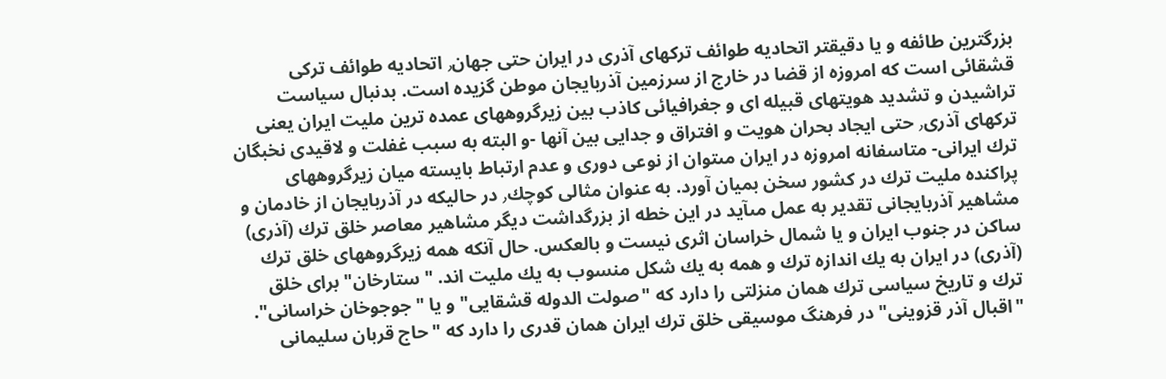بزرگترين طائفه و يا دقيقتر اتحاديه طوائف تركهاى آذرى در ايران حتى جهان٫ اتحاديه طوائف تركى قشقائى است كه امروزه از قضا در خارج از سرزمين آذربايجان موطن گزيده است. بدنبال سياست تراشيدن و تشديد هويتهاى قبيله اى و جغرافيائى كاذب بين زيرگروههاى عمده ترين مليت ايران يعنى تركهاى آذرى٫ حتى ايجاد بحران هويت و افتراق و جدايى بين آنها -و البته به سبب غفلت و لاقيدى نخبگان ترك ايرانى- متاسفانه امروزه در ايران مىتوان از نوعى دورى و عدم ارتباط بايسته ميان زيرگروههاى پراكنده مليت ترك در كشور سخن بميان آورد. به عنوان مثالى كوچك٫ در حاليكه در آذربايجان از خادمان و مشاهير آذربايجانى تقدير به عمل مىآيد در اين خطه از بزرگداشت ديگر مشاهير معاصر خلق ترك (آذرى) ساكن در جنوب ايران و يا شمال خراسان اثرى نيست و بالعكس. حال آنكه همه زيرگروههاى خلق ترك (آذرى) در ايران به يك اندازه ترك و همه به يك شكل منسوب به يك مليت اند. "ستارخان" براى خلق ترك و تاريخ سياسى ترك همان منزلتى را دارد كه "صولت الدوله قشقايى" و يا "جوجوخان خراسانى". "اقبال آذر قزوينى" در فرهنگ موسيقى خلق ترك ايران همان قدرى را دارد كه "حاج قربان سليمانى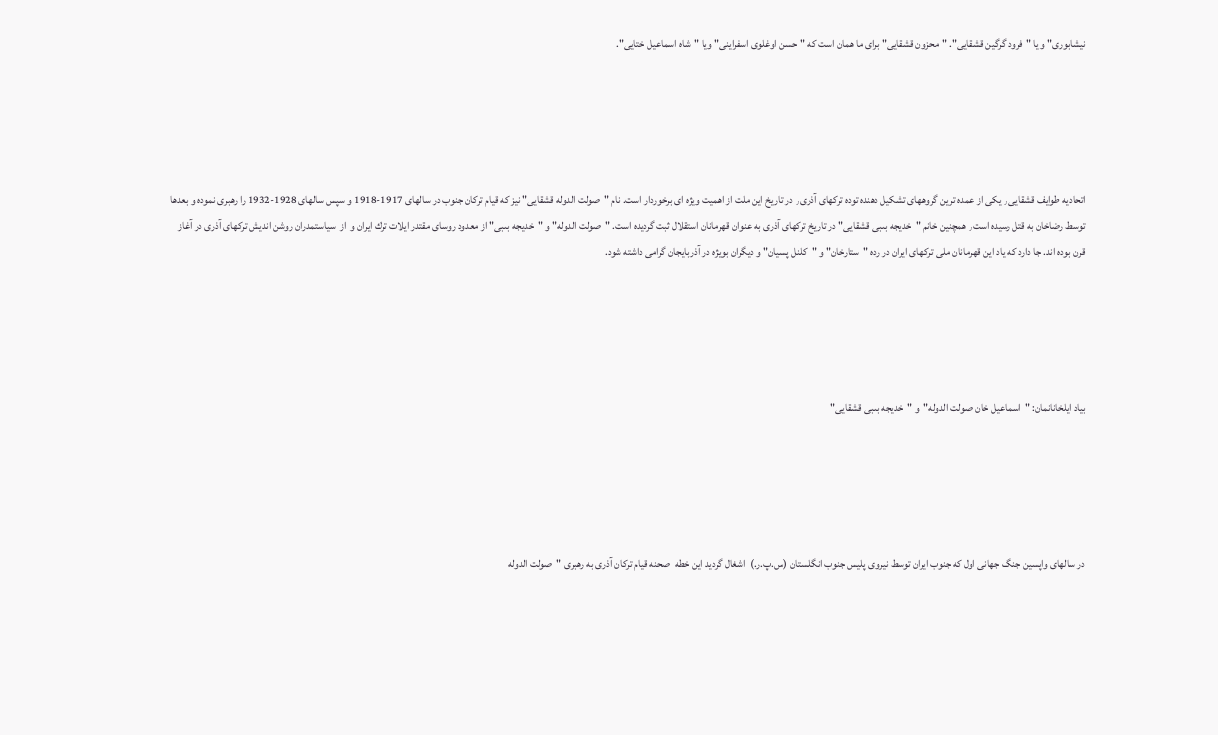نيشابورى" و يا "فرود گرگين قشقايى". "محزون قشقايى" براى ما همان است كه "حسن اوغلوى اسفراينى" ويا "شاه اسماعيل ختايى".





اتحاديه طوايف قشقايى٫ يكى از عمده ترين گروههاى تشكيل دهنده توده تركهاى آذرى٫ در تاريخ اين ملت از اهميت ويژه اى برخوردار است. نام "صولت الدوله قشقايى" نيز كه قيام تركان جنوب در سالهاى 1917-1918 و سپس سالهاى 1928-1932 را رهبرى نموده و بعدها توسط رضاخان به قتل رسيده است٫ همچنين خانم "خديجه بىبى قشقايى" در تاريخ تركهاى آذرى به عنوان قهرمانان استقلال ثبت گرديده است. "صولت الدوله" و "خديجه بىبى" از معدود روساى مقتدر ايلات ترك ايران و  از  سياستمدران روشن انديش تركهاى آذرى در آغاز قرن بوده اند. جا دارد كه ياد اين قهرمانان ملى تركهاى ايران در رده "ستارخان" و "كلنل پسيان" و ديگران بويژه در آذربايجان گرامى داشته شود.





بياد ايلخانانمان: "اسماعيل خان صولت الدوله"  و "خديجه بىبى قشقايى"





در سالهاى واپسين جنگ جهانى اول كه جنوب ايران توسط نيروى پليس جنوب انگلستان (س.پ.ر.)  اشغال گرديد اين خطه  صحنه قيام تركان آذرى به رهبرى "صولت الدوله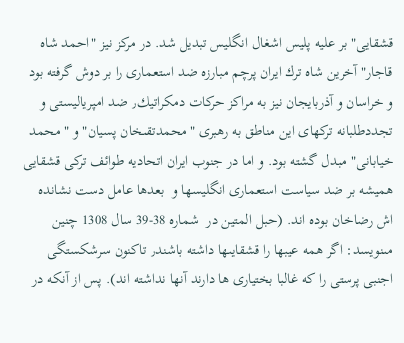قشقايى" بر عليه پليس اشغال انگليس تبديل شد. در مركز نيز "احمد شاه قاجار" آخرين شاه ترك ايران پرچم مبارزه ضد استعمارى را بر دوش گرفته بود و خراسان و آذربايجان نيز به مراكز حركات دمكراتيك٫ ضد امپرياليستى و  تجددطلبانه تركهاى اين مناطق به رهبرى "محمدتقىخان پسيان" و " محمد خيابانى" مبدل گشته بود. و اما در جنوب ايران اتحاديه طوائف تركى قشقايى هميشه بر ضد سياست استعمارى انگليسها و  بعدها عامل دست نشانده اش رضاخان بوده اند. (حبل المتين در  شماره 38-39 سال 1308 چنين مىنويسد: اگر همه عيبها را قشقايىها داشته باشند٫ تاكنون سرشكستگى اجنبى پرستى را كه غالبا بختيارى ها دارند آنها نداشته اند). پس از آنكه در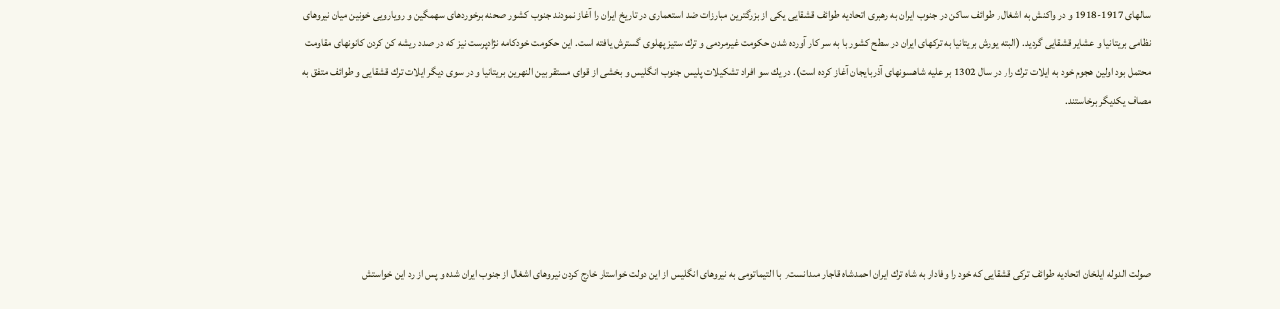سالهاى 1917-1918 و در واكنش به اشغال٫ طوائف ساكن در جنوب ايران به رهبرى اتحاديه طوائف قشقايى يكى از بزرگترين مبارزات ضد استعمارى در تاريخ ايران را آغاز نمودند جنوب كشور صحنه برخوردهاى سهمگين و رويارويى خونين ميان نيروهاى نظامى بريتانيا و عشاير قشقايى گرديد. (البته يورش بريتانيا به تركهاى ايران در سطح كشور با به سر كار آورده شدن حكومت غيرمردمى و ترك ستيز پهلوى گسترش يافته است. اين حكومت خودكامه نژادپرست نيز كه در صدد ريشه كن كردن كانونهاى مقاومت محتمل بود اولين هجوم خود به ايلات ترك را٫ در سال 1302 بر عليه شاهسونهاى آذربايجان آغاز كرده است). در يك سو افراد تشكيلات پليس جنوب انگليس و بخشى از قواى مستقر بين النهرين بريتانيا و در سوى ديگر ايلات ترك قشقايى و طوائف متفق به مصاف يكديگر برخاستند.





صولت الدوله ايلخان اتحاديه طوائف تركى قشقايى كه خود را وفادار به شاه ترك ايران احمدشاه قاجار مىدانست٫ با التيماتومى به نيروهاى انگليس از اين دولت خواستار خارج كردن نيروهاى اشغال از جنوب ايران شده و پس از رد اين خواستش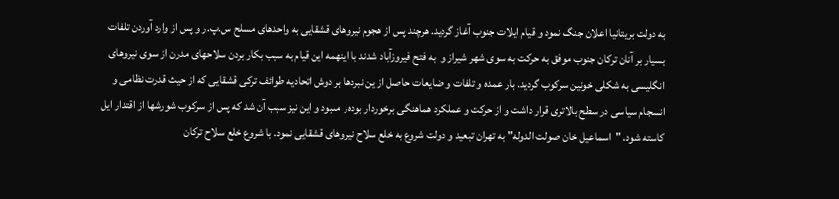به دولت بريتانيا اعلان جنگ نمود و قيام ايلات جنوب آغاز گرديد. هرچند پس از هجوم نيروهاى قشقايى به واحدهاى مسلح س.پ.ر و پس از وارد آوردن تلفات بسيار بر آنان تركان جنوب موفق به حركت به سوى شهر شيراز و  به فتح فيروزآباد شدند با اينهمه اين قيام به سبب بكار بردن سلاحهاى مدرن از سوى نيروهاى انگليسى به شكلى خونين سركوب گرديد. بار عمده و تلفات و ضايعات حاصل از ين نبردها بر دوش اتحاديه طوائف تركى قشقايى كه از حيث قدرت نظامى و انسجام سياسى در سطح بالاترى قرار داشت و از حركت و عملكرد هماهنگى برخوردار بوده٫ مىبود و اين نيز سبب آن شد كه پس از سركوب شورشها از اقتدار ايل كاسته شود. "اسماعيل خان صولت الدوله" به تهران تبعيد و دولت شروع به خلع سلاح نيروهاى قشقايى نمود. با شروع خلع سلاح تركان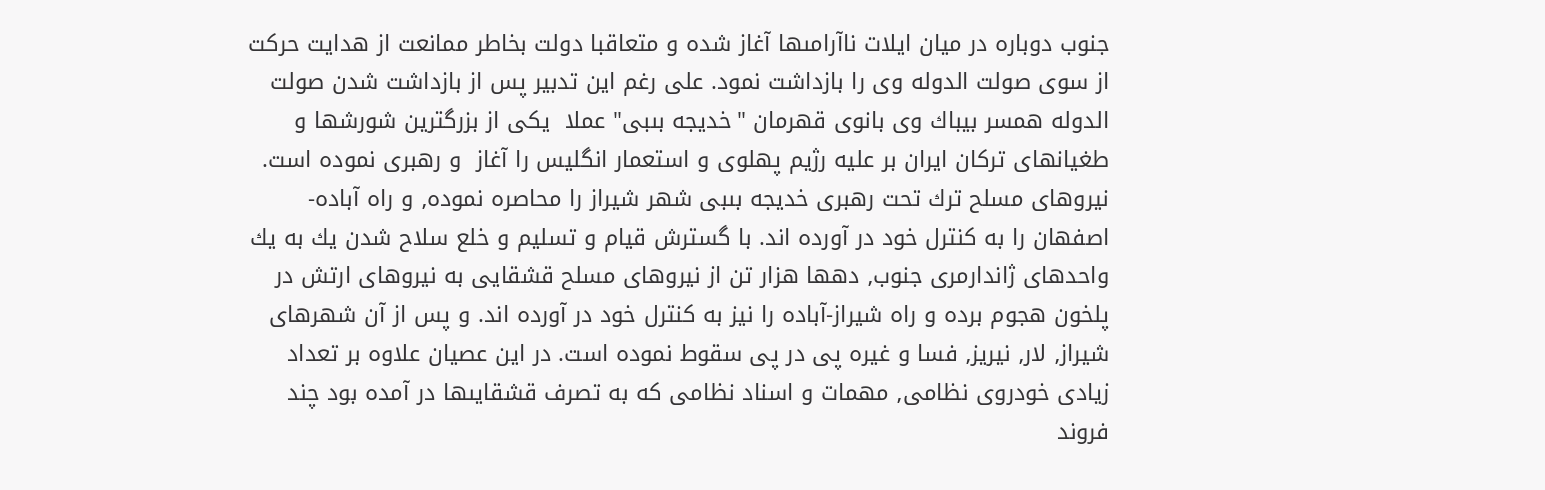جنوب دوباره در ميان ايلات ناآرامىها آغاز شده و متعاقبا دولت بخاطر ممانعت از هدايت حركت از سوى صولت الدوله وى را بازداشت نمود. على رغم اين تدبير پس از بازداشت شدن صولت الدوله همسر بيباك وى بانوى قهرمان "خديجه بىبى" عملا  يكى از بزرگترين شورشها و طغيانهاى تركان ايران بر عليه رژيم پهلوى و استعمار انگليس را آغاز  و رهبرى نموده است. نيروهاى مسلح ترك تحت رهبرى خديجه بىبى شهر شيراز را محاصره نموده٫ و راه آباده-اصفهان را به كنترل خود در آورده اند. با گسترش قيام و تسليم و خلع سلاح شدن يك به يك واحدهاى ژاندارمرى جنوب٫ دهها هزار تن از نيروهاى مسلح قشقايى به نيروهاى ارتش در پلخون هجوم برده و راه شيراز-آباده را نيز به كنترل خود در آورده اند. و پس از آن شهرهاى شيراز٫ لار٫ نيريز٫ فسا و غيره پى در پى سقوط نموده است. در اين عصيان علاوه بر تعداد زيادى خودروى نظامى٫ مهمات و اسناد نظامى كه به تصرف قشقايىها در آمده بود چند فروند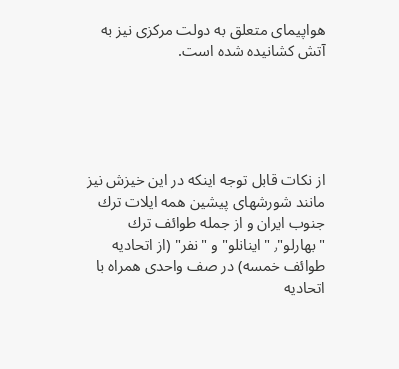هواپيماى متعلق به دولت مركزى نيز به آتش كشانيده شده است.





از نكات قابل توجه اينكه در اين خيزش نيز مانند شورشهاى پيشين همه ايلات ترك جنوب ايران و از جمله طوائف ترك "بهارلو"٫ "اينانلو" و "نفر" (از اتحاديه طوائف خمسه) در صف واحدى همراه با اتحاديه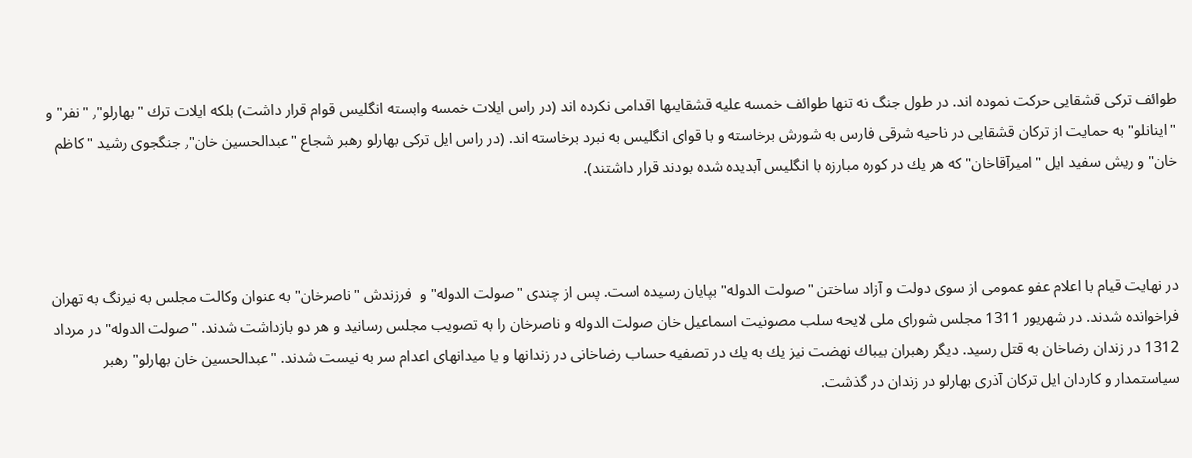طوائف تركى قشقايى حركت نموده اند. در طول جنگ نه تنها طوائف خمسه عليه قشقايىها اقدامى نكرده اند (در راس ايلات خمسه وابسته انگليس قوام قرار داشت) بلكه ايلات ترك "بهارلو"٫ "نفر" و "اينانلو" به حمايت از تركان قشقايى در ناحيه شرقى فارس به شورش برخاسته و با قواى انگليس به نبرد برخاسته اند. (در راس ايل تركى بهارلو رهبر شجاع "عبدالحسين خان"٫ جنگجوى رشيد "كاظم خان" و ريش سفيد ايل "اميرآقاخان" كه هر يك در كوره مبارزه با انگليس آبديده شده بودند قرار داشتند).



در نهايت قيام با اعلام عفو عمومى از سوى دولت و آزاد ساختن "صولت الدوله" بپايان رسيده است. پس از چندى "صولت الدوله" و  فرزندش "ناصرخان" به عنوان وكالت مجلس به نيرنگ به تهران فراخوانده شدند. در شهريور 1311 مجلس شوراى ملى لايحه سلب مصونيت اسماعيل خان صولت الدوله و ناصرخان را به تصويب مجلس رسانيد و هر دو بازداشت شدند. "صولت الدوله" در مرداد 1312 در زندان رضاخان به قتل رسيد. ديگر رهبران بيباك نهضت نيز يك به يك در تصفيه حساب رضاخانى در زندانها و يا ميدانهاى اعدام سر به نيست شدند. "عبدالحسين خان بهارلو" رهبر سياستمدار و كاردان ايل تركان آذرى بهارلو در زندان در گذشت.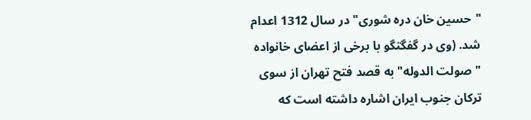"حسين خان دره شورى" در سال 1312 اعدام شد. (وى در گفگتگو با برخى از اعضاى خانواده "صولت الدوله" به قصد فتح تهران از سوى تركان جنوب ايران اشاره داشته است كه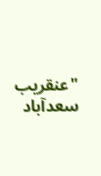"عنقريب سعدآباد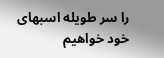را سر طويله اسبهاى خود خواهيم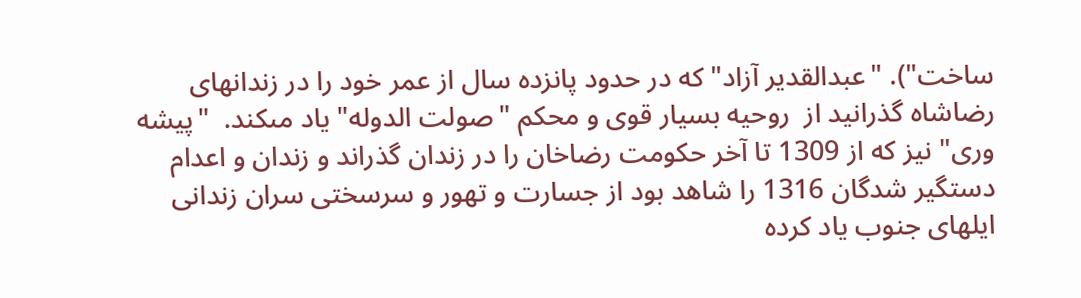ساخت"). "عبدالقدير آزاد" كه در حدود پانزده سال از عمر خود را در زندانهاى رضاشاه گذرانيد از  روحيه بسيار قوى و محكم "صولت الدوله" ياد مىكند.  "پيشه ورى" نيز كه از 1309 تا آخر حكومت رضاخان را در زندان گذراند و زندان و اعدام دستگير شدگان 1316 را شاهد بود از جسارت و تهور و سرسختى سران زندانى ايلهاى جنوب ياد كرده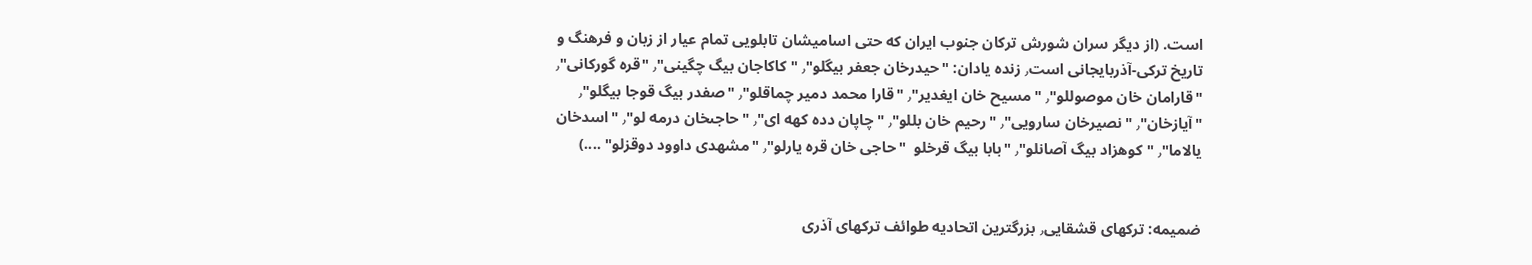است. (از ديگر سران شورش تركان جنوب ايران كه حتى اساميشان تابلويى تمام عيار از زبان و فرهنگ و تاريخ تركى-آذربايجانى است٫ زنده يادان: "حيدرخان جعفر بيگلو"٫ "كاكاجان بيگ چگينى"٫ "قره گوركانى"٫ "قارامان خان موصوللو"٫ "مسيح خان ايغدير"٫ "قارا محمد دمير چماقلو"٫ "صفدر بيگ قوجا بيگلو"٫ "آيازخان"٫ "نصيرخان سارويى"٫ "رحيم خان بللو"٫ "چاپان دده كهه اى"٫ "حاجىخان درمه لو"٫ "اسدخان يالاما"٫ "كوهزاد بيگ آصانلو"٫ "بابا بيگ قرخلو  "حاجى خان قره يارلو"٫ "مشهدى داوود دوقزلو" ....)


ضميمه: تركهاى قشقايى٫ بزرگترين اتحاديه طوائف تركهاى آذرى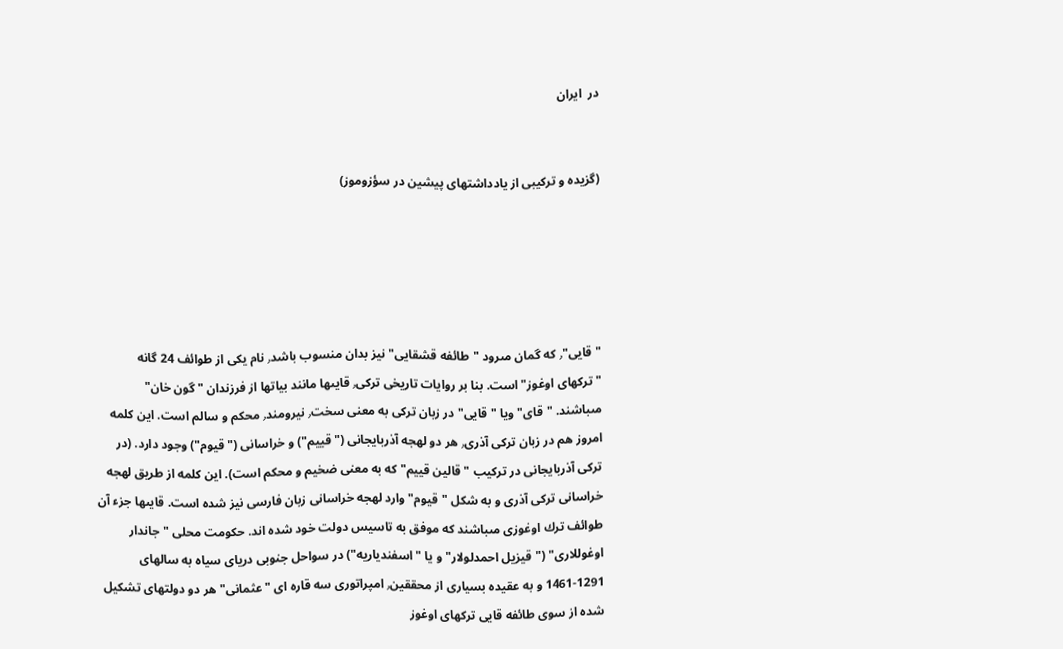در  ايران


(گزيده و تركيبى از يادداشتهاى پيشين در سؤزوموز)





" قايى"٫ كه گمان مىرود "طائفه قشقايى" نيز بدان منسوب باشد٫ نام يكى از طوائف 24 گانه "تركهاى اوغوز" است. بنا بر روايات تاريخى تركى٫ قايىها مانند بياتها از فرزندان " گون خان" مىباشند. "قاى" ويا " قايى" در زبان تركى به معنى سخت٫ نيرومند٫ محكم و سالم است. اين كلمه امروز هم در زبان تركى آذرى٫ هر دو لهجه آذربايجانى (" قييم") و خراسانى (" قيوم") وجود دارد. (در تركى آذربايجانى در تركيب "قالين قييم" كه به معنى ضخيم و محكم است). اين كلمه از طريق لهجه خراسانى تركى آذرى و به شكل "قيوم" وارد لهجه خراسانى زبان فارسى نيز شده است. قايىها جزء آن طوائف ترك اوغوزى مىباشند كه موفق به تاسيس دولت خود شده اند. حكومت محلى "جاندار اوغوللارى" ("قيزيل احمدلولار" و يا "اسفندياريه") در سواحل جنوبى درياى سياه به سالهاى 1291-1461 و به عقيده بسيارى از محققين٫ امپراتورى سه قاره اى "عثمانى" هر دو دولتهاى تشكيل شده از سوى طائفه قايى تركهاى اوغوز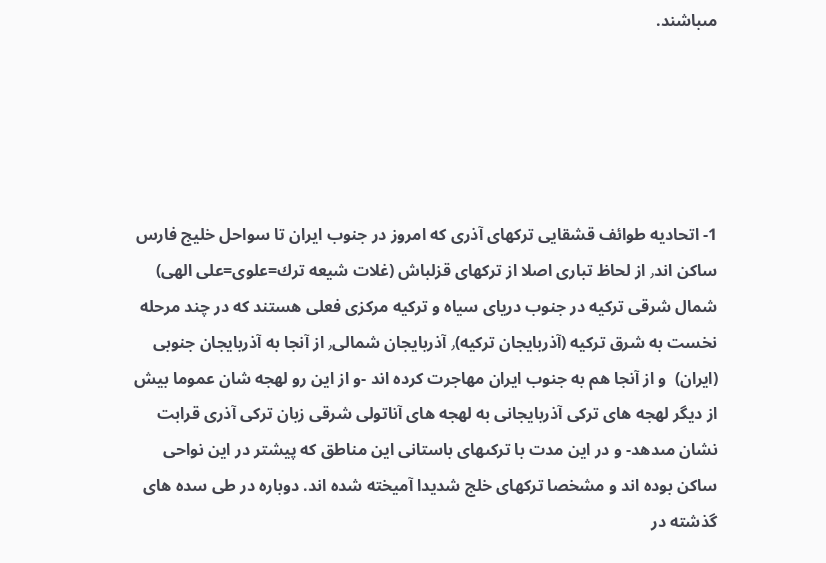مىباشند.





1- اتحاديه طوائف قشقايى تركهاى آذرى كه امروز در جنوب ايران تا سواحل خليج فارس ساكن اند٫ از لحاظ تبارى اصلا از تركهاى قزلباش (غلات شيعه ترك=علوى=على الهى) شمال شرقى تركيه در جنوب درياى سياه و تركيه مركزى فعلى هستند كه در چند مرحله نخست به شرق تركيه (آذربايجان تركيه)٫ آذربايجان شمالى٫ از آنجا به آذربايجان جنوبى (ايران)  و از آنجا هم به جنوب ايران مهاجرت كرده اند -و از اين رو لهجه شان عموما بيش از ديگر لهجه هاى تركى آذربايجانى به لهجه هاى آناتولى شرقى زبان تركى آذرى قرابت نشان مىدهد- و در اين مدت با تركىهاى باستانى اين مناطق كه پيشتر در اين نواحى ساكن بوده اند و مشخصا تركهاى خلج شديدا آميخته شده اند. دوباره در طى سده هاى گذشته در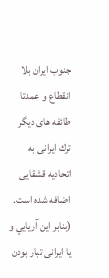جنوب ايران بلا انقطاع و عمدتا طائفه هاى ديگر  ترك ايرانى به اتحاديه قشقايى اضافه شده است. (بنابر اين آريايي و يا ايرانى تبار بودن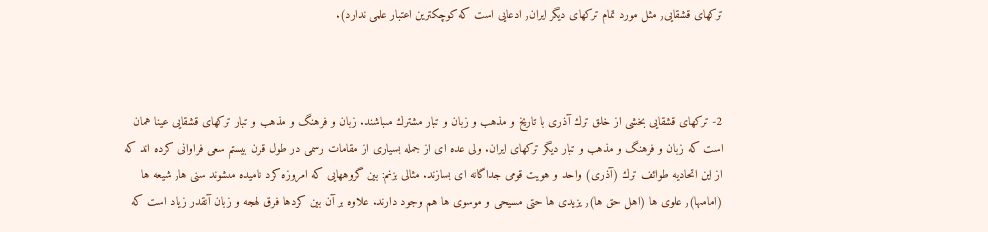تركهاى قشقايى٫ مثل مورد تمام تركهاى ديگر ايران٫ ادعايى است كه كوچكترين اعتبار علمى ندارد).



2- تركهاى قشقايى بخشى از خلق ترك آذرى با تاريخ و مذهب و زبان و تبار مشترك مىباشند. زبان و فرهنگ و مذهب و تبار تركهاى قشقايى عينا همان است كه زبان و فرهنگ و مذهب و تبار ديگر تركهاى ايران. ولى عده اى از جمله بسيارى از مقامات رسمى در طول قرن بيستم سعى فراوانى كرده اند كه از اين اتحاديه طوائف ترك (آذرى) واحد و هويت قومى جداگانه اى بسازند. مثالى بزنم: بين گروههايى كه امروزه كرد ناميده مىشوند سنى ها٫ شيعه ها (امامىها)٫ علوى ها (اهل حق ها)٫ يزيدى ها حتى مسيحى و موسوى ها هم وجود دارند. علاوه بر آن بين كردها فرق لهجه و زبان آنقدر زياد است كه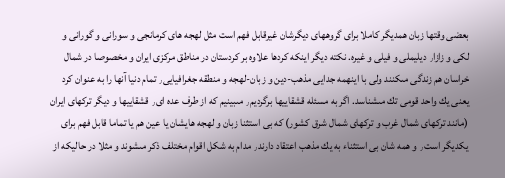بعضى وقتها زبان همديگر كاملا براى گروههاى ديگرشان غيرقابل فهم است مثل لهجه هاى كرمانجى و سورانى و گورانى و لكى و زازا٫ ديليملى و فيلى و غيره. نكته ديگر اينكه كردها علاوه بر كردستان در مناطق مركزى ايران و مخصوصا در شمال خراسان هم زندگى مىكنند ولى با اينهمه جدايى مذهب-دين و زبان-لهجه و منطقه جغرافيايى٫ تمام دنيا آنها را به عنوان كرد يعنى يك واحد قومى تك مىشناسد. اگر به مسئله قشقاييها برگرديم٫ مىبينيم كه از طرف عده اى٫ قشقاييها و ديگر تركهاى ايران (مانند تركهاى شمال غرب و تركهاى شمال شرق كشور) كه بى استثنا زبان و لهجه هايشان يا عين هم يا تماما قابل فهم براى يكديگر است٫ و همه شان بى استثناء به يك مذهب اعتقاد دارند٫ مدام به شكل اقوام مختلف ذكر مىشوند و مثلا در حاليكه از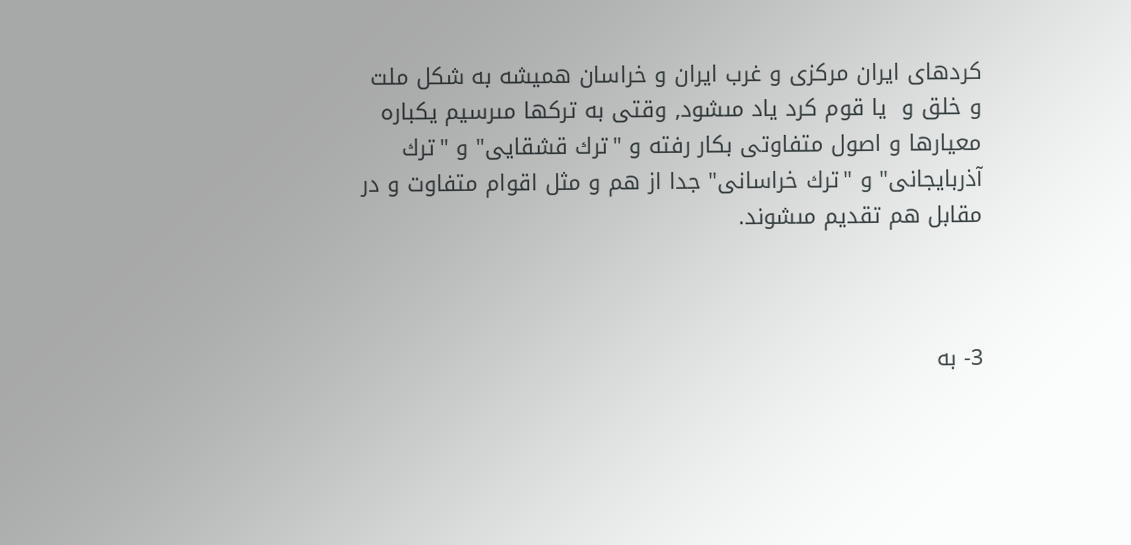كردهاى ايران مركزى و غرب ايران و خراسان هميشه به شكل ملت و خلق و  يا قوم كرد ياد مىشود٫ وقتى به تركها مىرسيم يكباره معيارها و اصول متفاوتى بكار رفته و "ترك قشقايى" و "ترك آذربايجانى" و "ترك خراسانى" جدا از هم و مثل اقوام متفاوت و در مقابل هم تقديم مىشوند.



3- به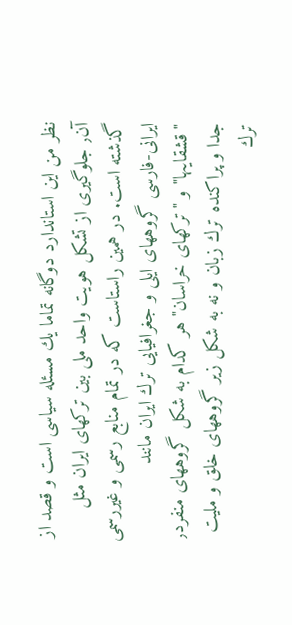نظر من اين استاندارد دوگانه تماما يك مسئله سياسى است و قصد از آن٫ جلوگيرى از تشكل هويت واحد ملى بين تركهاى ايران مثل گذشته است. در همين راستاست كه در تمام منابع رسمى و غيررسمى ايرانى-فارسى گروههاى ايلى و جغرافيايى ترك ايران مانند
"قشقايىها" و "تركهاى خراسان" هر كدام به شكل گروههاى منفرد٫ جدا و پراكنده ترك زبان و نه به شكل زير گروههاى خلق و مليت ترك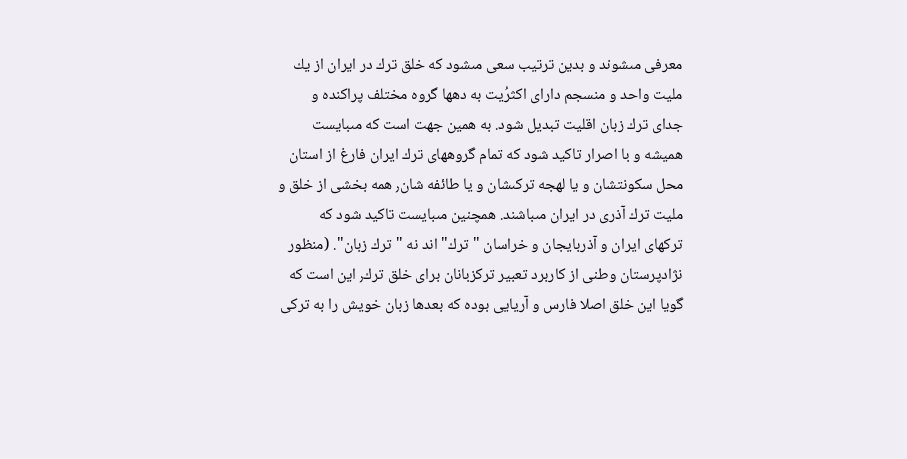معرفى مىشوند و بدين ترتيب سعى مىشود كه خلق ترك در ايران از يك مليت واحد و منسجم داراى اكثرُيت به دهها گروه مختلف پراكنده و جداى ترك زبان اقليت تبديل شود. به همين جهت است كه مىبايست هميشه و با اصرار تاكيد شود كه تمام گروههاى ترك ايران فارغ از استان محل سكونتشان و يا لهجه تركىشان و يا طائفه شان٫ همه بخشى از خلق و مليت ترك آذرى در ايران مىباشند. همچنين مىبايست تاكيد شود كه تركهاى ايران و آذربايجان و خراسان "ترك" اند نه "ترك زبان". (منظور نژادپرستان وطنى از كاربرد تعبير تركزبانان براى خلق ترك٫ اين است كه گويا اين خلق اصلا فارس و آريايى بوده كه بعدها زبان خويش را به تركى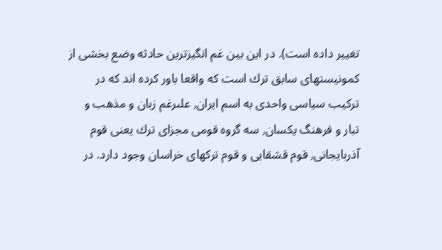تغيير داده است). در اين بين غم انگيزترين حادثه وضع بخشى از كمونيستهاى سابق ترك است كه واقعا باور كرده اند كه در تركيب سياسى واحدى به اسم ايران٫ علىرغم زبان و مذهب و تبار و فرهنگ يكسان٫ سه گروه قومى مجزاى ترك يعنى قوم آذربايجانى٫ قوم قشقايى و قوم تركهاى خراسان وجود دارد. در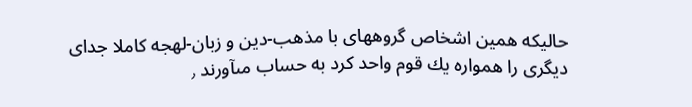حاليكه همين اشخاص گروههاى با مذهب-دين و زبان-لهجه كاملا جداى ديگرى را همواره يك قوم واحد كرد به حساب مىآورند ٫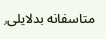متاسفانه بدلايلى٫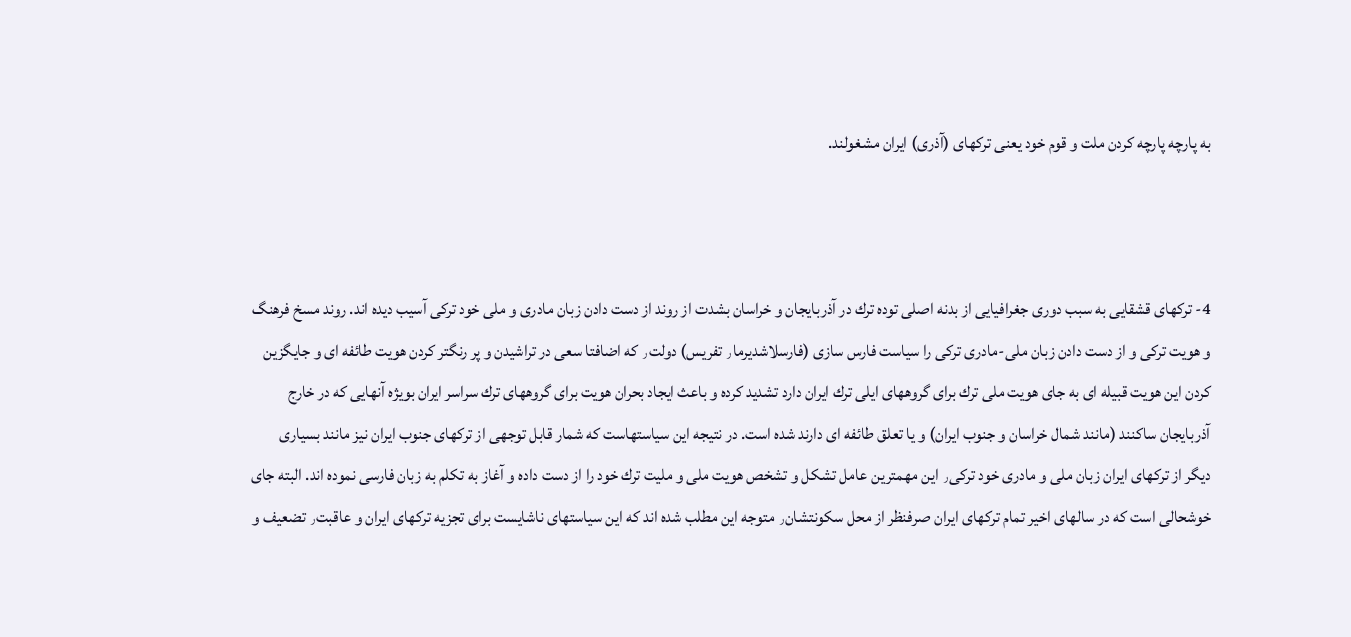به پارچه پارچه كردن ملت و قوم خود يعنى تركهاى (آذرى) ايران مشغولند.



4- تركهاى قشقايى به سبب دورى جغرافيايى از بدنه اصلى توده ترك در آذربايجان و خراسان بشدت از روند از دست دادن زبان مادرى و ملى خود تركى آسيب ديده اند. روند مسخ فرهنگ و هويت تركى و از دست دادن زبان ملى-مادرى تركى را سياست فارس سازى (فارسلاشديرما٫ تفريس) دولت٫ كه اضافتا سعى در تراشيدن و پر رنگتر كردن هويت طائفه اى و جايگزين كردن اين هويت قبيله اى به جاى هويت ملى ترك براى گروههاى ايلى ترك ايران دارد تشديد كرده و باعث ايجاد بحران هويت براى گروههاى ترك سراسر ايران بويژه آنهايى كه در خارج آذربايجان ساكنند (مانند شمال خراسان و جنوب ايران) و يا تعلق طائفه اى دارند شده است. در نتيجه اين سياستهاست كه شمار قابل توجهى از تركهاى جنوب ايران نيز مانند بسيارى ديگر از تركهاى ايران زبان ملى و مادرى خود تركى٫ اين مهمترين عامل تشكل و تشخص هويت ملى و مليت ترك خود را از دست داده و آغاز به تكلم به زبان فارسى نموده اند. البته جاى خوشحالى است كه در سالهاى اخير تمام تركهاى ايران صرفنظر از محل سكونتشان٫ متوجه اين مطلب شده اند كه اين سياستهاى ناشايست براى تجزيه تركهاى ايران و عاقبت٫ تضعيف و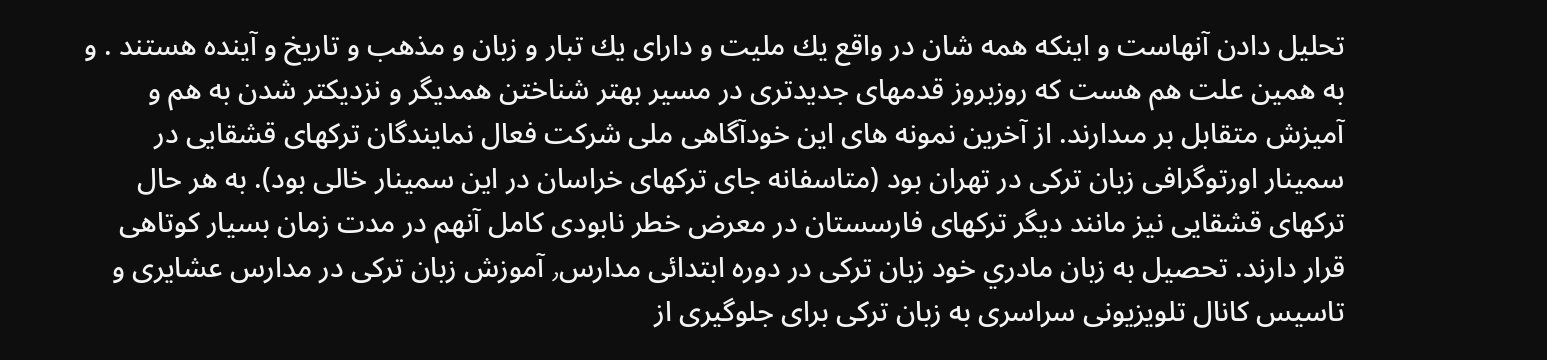تحليل دادن آنهاست و اينكه همه شان در واقع يك مليت و داراى يك تبار و زبان و مذهب و تاريخ و آينده هستند . و به همين علت هم هست كه روزبروز قدمهاى جديدترى در مسير بهتر شناختن همديگر و نزديكتر شدن به هم و آميزش متقابل بر مىدارند. از آخرين نمونه هاى اين خودآگاهى ملى شركت فعال نمايندگان تركهاى قشقايى در سمينار اورتوگرافى زبان تركى در تهران بود (متاسفانه جاى تركهاى خراسان در اين سمينار خالى بود). به هر حال تركهاى قشقايى نيز مانند ديگر تركهاى فارسستان در معرض خطر نابودى كامل آنهم در مدت زمان بسيار كوتاهى قرار دارند. تحصيل به زبان مادري خود زبان تركى در دوره ابتدائى مدارس٫ آموزش زبان تركى در مدارس عشايرى و تاسيس كانال تلويزيونى سراسرى به زبان تركى براى جلوگيرى از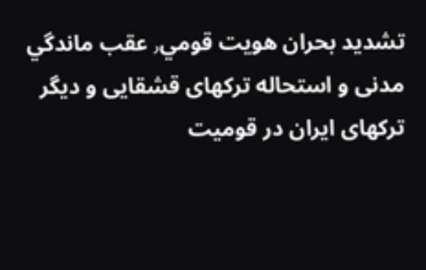تشديد بحران هويت قومي٫ عقب ماندگي مدنى و استحاله تركهاى قشقايى و ديگر تركهاى ايران در قوميت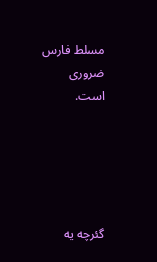مسلط فارس ضرورى است.





گئرچه يه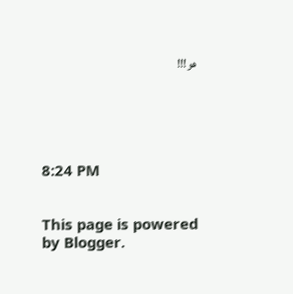هو!!!





8:24 PM


This page is powered by Blogger.